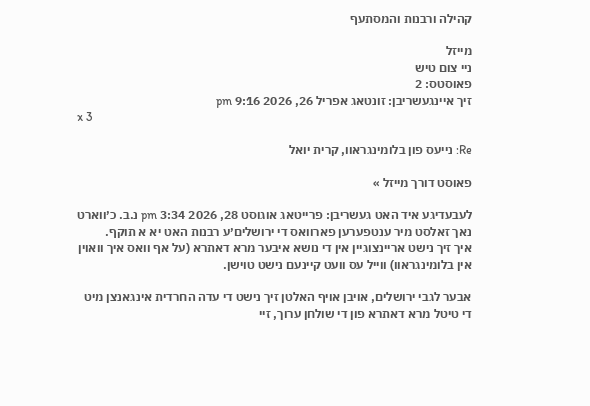קהילה ורבנות והמסתעף

מייזל
ניי צום טיש
פאוסטס: 2
זיך איינגעשריבן: זונטאג אפריל 26, 2026 9:16 pm
x 3

Re: נייעס פון בלומינגראוו, קרית יואל

פאוסט דורך מייזל »

לעבעדיגע איד האט געשריבן: פרייטאג אוגוסט 28, 2026 3:34 pm נ.ב. כ׳ווארט נאך זאלסט מיר ענטפערען פארוואס די ירושלים׳ע רבנות האט יא א תוקף.
איך זיך נישט אריינצוגיין אין די נושא איבער מרא דאתרא (על אף וואס איך וואוין אין בלומינגראוו) ווייל עס וועט קיינעם נישט טוישן.

אבער לגבי ירושלים, אויבן אויף האלטן זיך נישט די עדה החרדית אינגאנצן מיט די טיטל מרא דאתרא פון די שולחן ערוך, זיי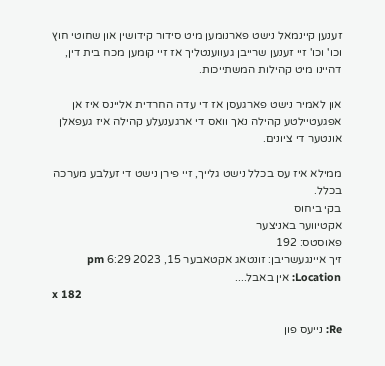זענען קיינמאל נישט פארנומען מיט סידור קידושין און שחוטי חוץ וכו' וכו' זיי זענען שרייבן געווענטליך אז זיי קומען מכח בית דין, דהיינו מיט קהילות המשתייכות.

און לאמיר נישט פארגעסן אז די עדה החרדית אליינס איז אן אפגעטיילטע קהילה נאך וואס די ארגענעלע קהילה איז געפאלן אונטער די ציונים.

ממילא איז עס בכלל נישט גלייך, זיי פירן נישט די זעלבע מערכה בכלל.
בקי ביחוס
אקטיווער באניצער
פאוסטס: 192
זיך איינגעשריבן: זונטאג אקטאבער 15, 2023 6:29 pm
Location: אין באבל....
x 182

Re: נייעס פון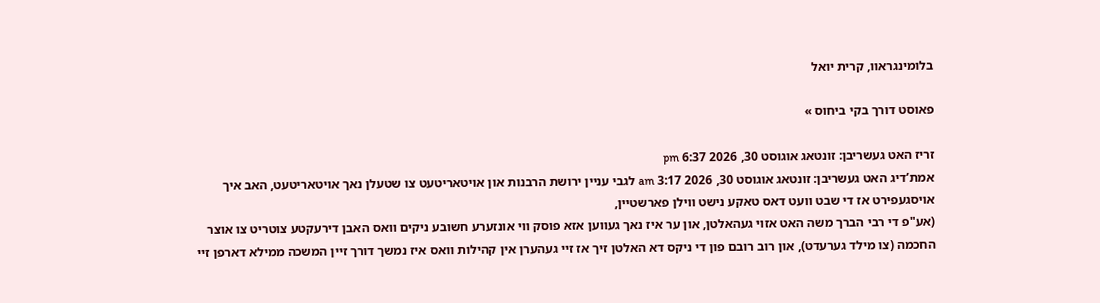בלומינגראוו, קרית יואל

פאוסט דורך בקי ביחוס »

זריז האט געשריבן: זונטאג אוגוסט 30, 2026 6:37 pm
אמת’דיג האט געשריבן: זונטאג אוגוסט 30, 2026 3:17 am לגבי עניין ירושת הרבנות און אויטאריטעט צו שטעלן נאך אויטאריטעט, האב איך אויסגעפירט אז די שבט וועט דאס טאקע נישט ווילן פארשטיין,
(אע"פ די רבי הברך משה האט אזוי געהאלטן, און ער איז נאך געווען אזא פוסק ווי אונזערע חשובע ניקים וואס האבן דירעקטע צוטריט צו אוצר החכמה (צו מילד גערעדט), און רוב רובם פון די ניקס דא האלטן זיך אז זיי געהערן אין קהילות וואס איז נמשך דורך זיין המשכה ממילא דארפן זיי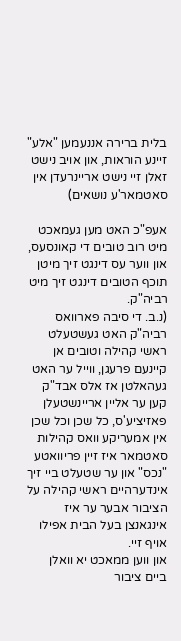בלית ברירה אננעמען "אלע" זיינע הוראות, און אויב נישט זאלן זיי נישט אריינרעדן אין סאטמאר'ע נושאים)

אעפ"כ האט מען געמאכט מיט רוב טובים די קאונסעס, און ווער עס דינגט זיך מיטן תוכף הטובים דינגט זיך מיט רביה"ק.
(נ.ב. די סיבה פארוואס רביה"ק האט געשטעלט ראשי קהילה וטובים אן קיינעם פרעגן, ווייל ער האט געהאלטן אז אלס אבד"ק קען ער אליין אריינשטעלן פאזיציע'ס, כל שכן וכל שכן אין אמעריקע וואס קהילות סאטמאר איז זיין פריוואטע "נכס" און ער שטעלט ביי זיך אינדערהיים ראשי קהילה על הציבור אבער ער איז אינגאנצן בעל הבית אפילו אויף זיי.
און ווען ממאכט יא וואלן ביים ציבור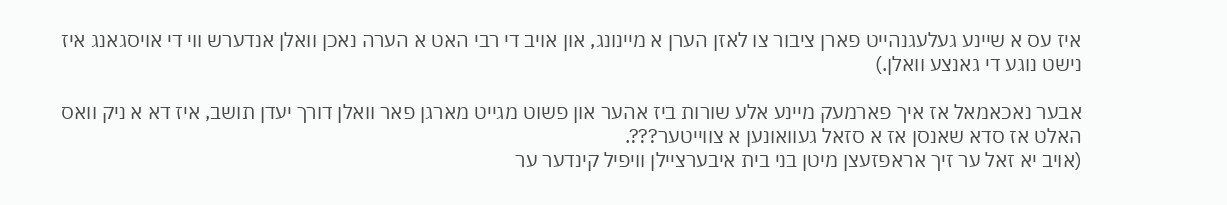איז עס א שיינע געלעגנהייט פארן ציבור צו לאזן הערן א מיינונג, און אויב די רבי האט א הערה נאכן וואלן אנדערש ווי די אויסגאנג איז נישט נוגע די גאנצע וואלן.)

אבער נאכאמאל אז איך פארמעק מיינע אלע שורות ביז אהער און פשוט מגייט מארגן פאר וואלן דורך יעדן תושב, איז דא א ניק וואס האלט אז סדא שאנסן אז א סזאל געוואונען א צווייטער???.
(אויב יא זאל ער זיך אראפזעצן מיטן בני בית איבערציילן וויפיל קינדער ער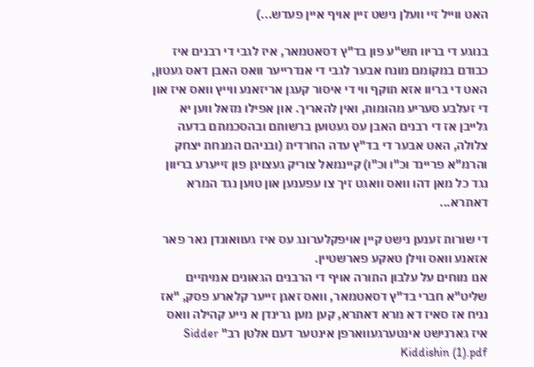האט ווייל זיי וועלן נישט זיין אויף איין פעדש...)

בנוגע די בריוו תש"ע פון בד"ץ דסאטמאר, איז לגבי די רבנים איז כבודם במקומם מונח אבער לגבי די אנדרייער וואס האבן דאס געטון, האט די בריוו אזא תוקף ווי די איסור קעגן אריזאנע ווייץ וואס איז און די זעלבע סעריע מהומות, ואין להאריך. און אפילו מזאל ווען יא גלייבן אז די רבנים האבן עס געטוען ברשותם ובהסכמתם בדעה צלולה, האט אבער די בד"ץ עדה החרדית (ובניהם המנחת יצחק והרמ"א פריינד וכ"ו וכ"ו) קיינמאל צוריק געצויגן פון זייערע בריוון נגד כל מאן דהו וואס וואגט זיך צו עפענען און טוען נגד המרא דאתרא...

די שורות זענען נישט קיין אויפקלערונג עס איז געוואונדן נאר פאר אזאנע וואס ווילן טאקע פארשטיין.
אנו מוחים על עלבון התורה אויף די הרבנים הגאונים אמיתיים שליט"א חברי בד"ץ דסאטמאר, וואס זאגן זייער קלארע פסק, "אז נניח אז סאיז דא מרא דאתרא, קען מען גרינדן א נייע קהילה וואס איז גארנישט אינטערגעווארפן אינטער דעם אלטן רב" Sidder Kiddishin (1).pdf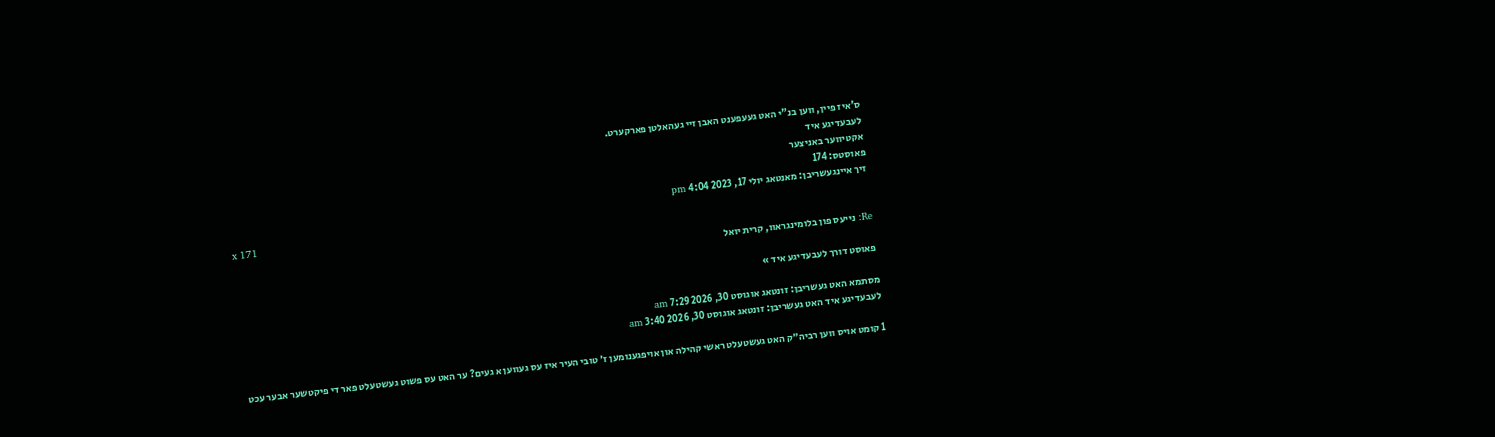ס'איז פיין, ווען בנ"י האט געעפענט האבן זיי געהאלטן פארקערט.
לעבעדיגע איד
אקטיווער באניצער
פאוסטס: 174
זיך איינגעשריבן: מאנטאג יולי 17, 2023 4:04 pm
x 171

Re: נייעס פון בלומינגראוו, קרית יואל

פאוסט דורך לעבעדיגע איד »

מסתמא האט געשריבן: זונטאג אוגוסט 30, 2026 7:29 am
לעבעדיגע איד האט געשריבן: זונטאג אוגוסט 30, 2026 3:40 am

1 קומט אויס ווען רביה״ק האט געשטעלט ראשי קהילה און אויפגענומען ז׳ טובי העיר איז עס געווען א געים? ער האט עס פשוט געשטעלט פאר די פיקטשער אבער עכט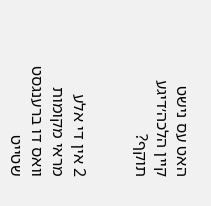האט עס נישט קיין הלכה׳דיגע תוקף?


2 אין די אלע מראי מקומות וואס דו ברענגסט שטייט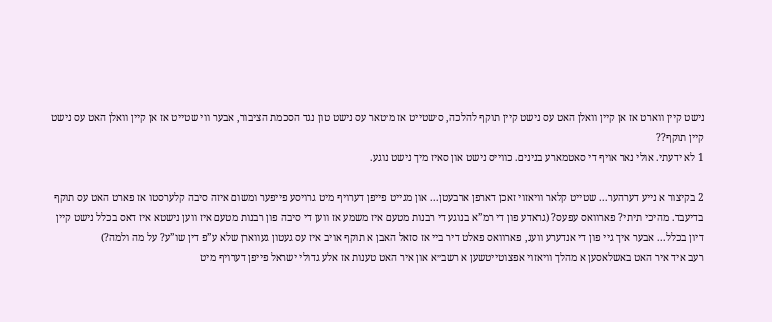נישט קיין ווארט אז אן קיין וואלן האט עס נישט קיין תוקף להלכה, ס׳שטייט אז מ׳טאר עס נישט טון נגד הסכמת הציבור, אבער ווי שטייט אז אן קיין וואלן האט עס נישט קיין תוקף??
1 לא ידעתי. אולי נאר אויף די סאטמארע בנינים. כווייס נישט און סאיז מיך נישט נוגע.

2 בקיצור א נייע דערהער... שטייט קלאר וויאזוי זאכן דארפן ארבעטן... און מגייט פייפן דערויף מיט גרויסע פייפער ומשום איזה סיבה קלערסטו אז פארט האט עס תוקף בדיעבד. מהיכי תיתי? פארוואס עפעס? (גראדע פון די רמ”א בנוגע די רבנות מטעם איז משמע אז ווען די סיבה פון רבנות מטעם איז ווען נישטא איז דאס בכלל נישט קיין דיון בכלל... אבער איך גיי פון די אנדערע וועג, פארוואס פאלט דיר ביי אז סזאל האבן א תוקף אויב איז עס געטון געווארן שלא ע”פ דין שו”ע? על מה ולמה?)
רעב איד איר האט באשלאסען א מהלך וויאזוי אפצוטייטשען א רשב״א און איר האט טענות אז אלע גדולי ישראל פייפן דערויף מיט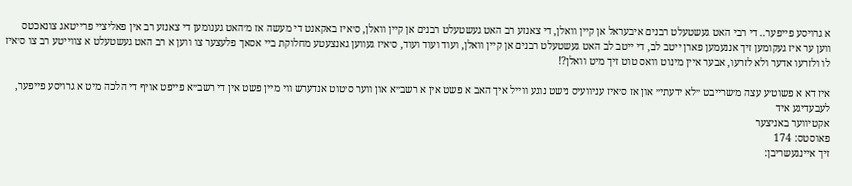א גרויסע פייפער.. די רבי האט געשטעלט רבנים איבעראל אן קיין וואלן, די צאנזע רב האט געשטעלט רבנים אן קיין וואלן, ס׳איז באקאנט די מעשה אז מ׳האט גענומען די צאנזע רב אין פאליציי פרייטאג צונאכטס ווען ער איז געקומען זיך אננעמען פארן ייטב לב, די ייטב לב האט געשטעלט רבנים אן קיין וואלן, ועוד ועוד ועוד, ס׳איז געווען גאנצעטע מחלוקת ביי אסאך פלעצער צו ווען א רב האט געשטעלט א צווייטע רב צו ס׳איז לו ולזרעו אדער ולא לזרעו, אבער איין מינוט וואס טוט זיך מיט וואלן?!

איז דא א פשוט׳ע עצה מ׳שרייבט ״לא ידעתי״ און אז ס׳איז עניוועיס נישט נוגע ווייל איך האב א פשט אין א רשב״א און ווער ס׳טוט אנדערש ווי מיין פשט אין די רשב״א פייפט אויף די הלכה מיט א גרויסע פייפער,
לעבעדיגע איד
אקטיווער באניצער
פאוסטס: 174
זיך איינגעשריבן: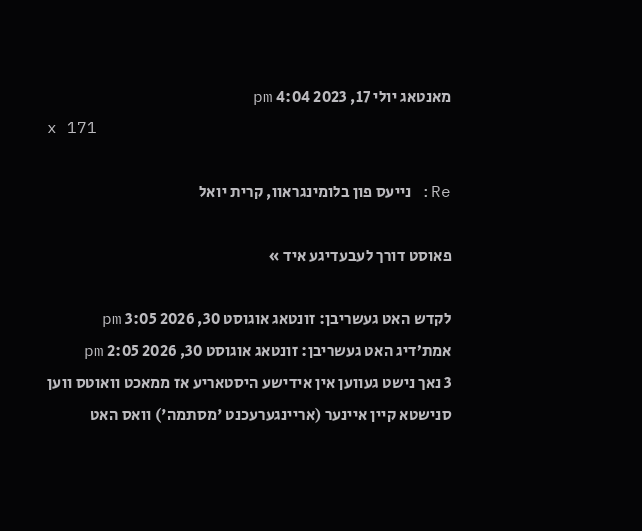מאנטאג יולי 17, 2023 4:04 pm
x 171

Re: נייעס פון בלומינגראוו, קרית יואל

פאוסט דורך לעבעדיגע איד »

לקדש האט געשריבן: זונטאג אוגוסט 30, 2026 3:05 pm
אמת’דיג האט געשריבן: זונטאג אוגוסט 30, 2026 2:05 pm
3 נאך נישט געווען אין אידישע היסטאריע אז ממאכט וואוטס ווען סנישטא קיין איינער (אריינגערעכנט 'מסתמה') וואס האט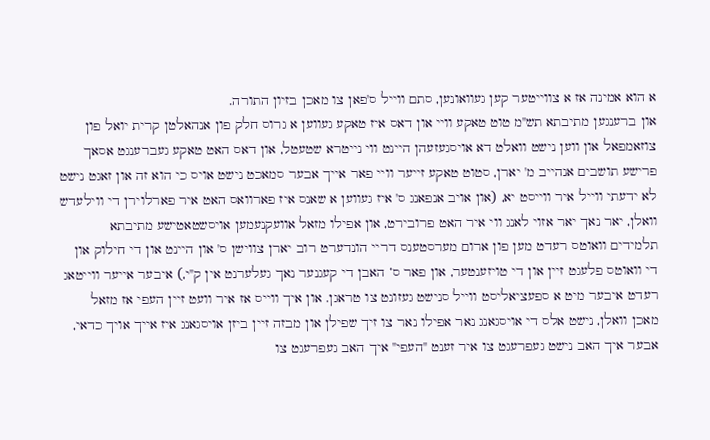א הוא אמינה אז א צווייטער קען געוואונען, סתם ווייל ס'פאן צו מאכן בזיון התורה.
און ברענגען מתיבתא תש"מ טוט טאקע וויי און דאס איז טאקע געווען א גרוס חלק פון אנהאלטן קרית יואל פון צוזאמפאל און ווען נישט וואלט דא אויסגעזעהן היינט ווי נייטרא שטעטל, און דאס האט טאקע געברענגט אסאך פרישע תושבים אנהייב מ' יארן, סטוט טאקע זייער וויי פאר אייך אבער סמאכט נישט אויס כי הוא זה און זאגט נישט לא ידעתי ווייל איר ווייסט יא, (און אויב אנפאנג ס' איז געווען א שאנס איז פארוואס האט איר פארלוירן די ווילעדש וואלן, יאר נאך יאר אזוי לאנג ווי איר האט פרובירט, און אפילו מזאל אוועקנעמען אויסשטאטישע מתיבתא תלמידים וואוטס רעדט מען פון ארום מערסטענס דריי הונדערט רוב יארן צווישן ס' און היינט און די חילוק און די וואוטס פלעגט זיין און די טויזענטער, און פאר ס’ האבן די קעגנער נאך געלערנט אין ק"י,) איבער אייער ווייטאג רעדט איבער מיט א ספעציאליסט ווייל סנישט געזונט צו טראגן. און איך ווייס אז איר וועט זיין העפי אז מזאל מאכן וואלן, נישט אלס די אויסגאנג נאר אפילו נאר צו זיך שפילן און מבזה זיין ביזן אויסגאנג איז אייך אויך כדאי, אבער איך האב נישט געפרעגט צו איר זענט "העפי" איך האב געפרעגט צו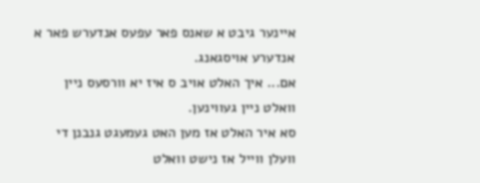איינער גיבט א שאנס פאר עפעס אנדערש פאר א אנדערע אויסגאנג.
אם... איך האלט אויב ס איז יא וורסעס ניין וואלט ניין געווינען.
סא איר האלט אז מען האט געמעגט גנבנן די וועלן ווייל אז נישט וואלט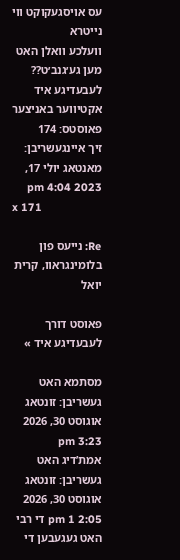עס אויסגעקוקט ווי נייטרא
וועלכע וואלן האט מען גע׳גנב׳ט??
לעבעדיגע איד
אקטיווער באניצער
פאוסטס: 174
זיך איינגעשריבן: מאנטאג יולי 17, 2023 4:04 pm
x 171

Re: נייעס פון בלומינגראוו, קרית יואל

פאוסט דורך לעבעדיגע איד »

מסתמא האט געשריבן: זונטאג אוגוסט 30, 2026 3:23 pm
אמת’דיג האט געשריבן: זונטאג אוגוסט 30, 2026 2:05 pm 1 די רבי האט געגעבען די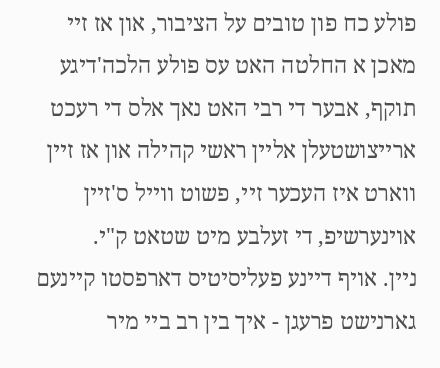פולע כח פון טובים על הציבור, און אז זיי מאכן א החלטה האט עס פולע הלכה'דיגע תוקף, אבער די רבי האט נאך אלס די רעכט ארייצושטעלן אליין ראשי קהילה און אז זיין ווארט איז העכער זיי, פשוט ווייל ס'זיין אוינערשיפ, די זעלבע מיט שטאט ק"י.
ניין. אויף דיינע פעליסיטיס דארפסטו קיינעם גארנישט פרעגן - איך בין רב ביי מיר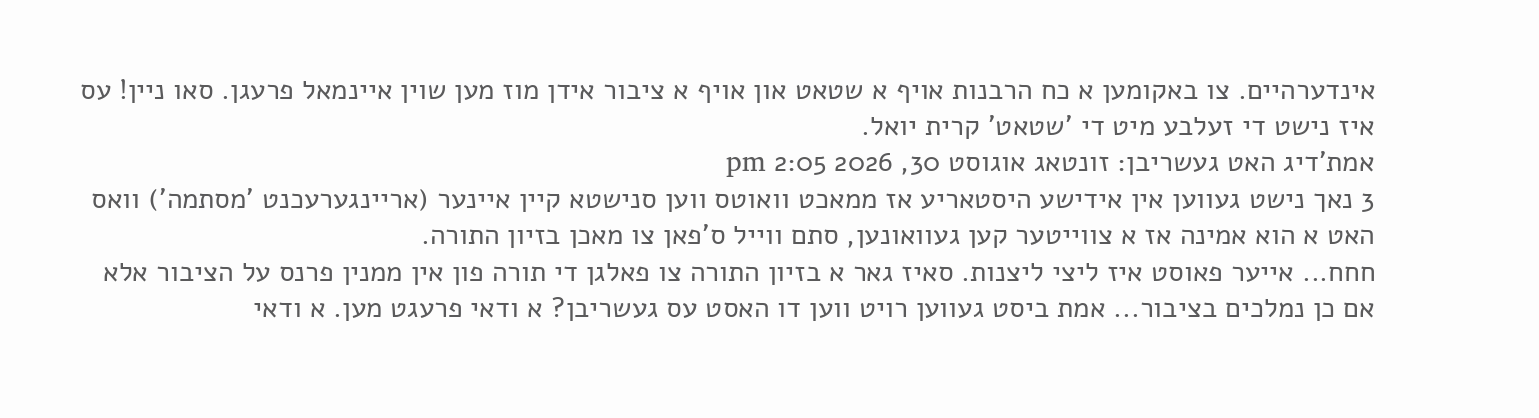אינדערהיים. צו באקומען א כח הרבנות אויף א שטאט און אויף א ציבור אידן מוז מען שוין איינמאל פרעגן. סאו ניין! עס איז נישט די זעלבע מיט די 'שטאט' קרית יואל.
אמת’דיג האט געשריבן: זונטאג אוגוסט 30, 2026 2:05 pm
3 נאך נישט געווען אין אידישע היסטאריע אז ממאכט וואוטס ווען סנישטא קיין איינער (אריינגערעכנט 'מסתמה') וואס האט א הוא אמינה אז א צווייטער קען געוואונען, סתם ווייל ס'פאן צו מאכן בזיון התורה.
חחח... אייער פאוסט איז ליצי ליצנות. סאיז גאר א בזיון התורה צו פאלגן די תורה פון אין ממנין פרנס על הציבור אלא אם כן נמלכים בציבור... אמת ביסט געווען רויט ווען דו האסט עס געשריבן? א ודאי פרעגט מען. א ודאי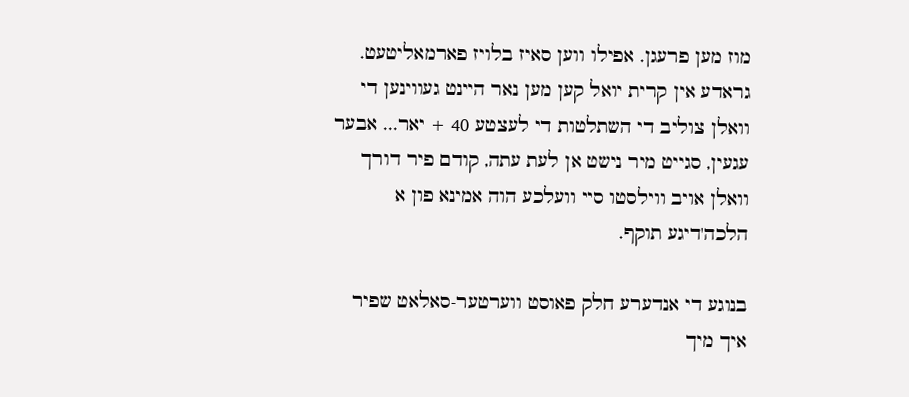מוז מען פרעגן. אפילו ווען סאיז בלויז פארמאליטעט. גראדע אין קרית יואל קען מען נאר היינט געווינען די וואלן צוליב די השתלטות די לעצטע 40 + יאר... אבער עגעין, סגייט מיר נישט אן לעת עתה, קודם פיר דורך וואלן אויב ווילסטו סיי וועלכע הוה אמינא פון א הלכה'דיגע תוקף.

בנוגע די אנדערע חלק פאוסט ווערטער-סאלאט שפיר איך מיך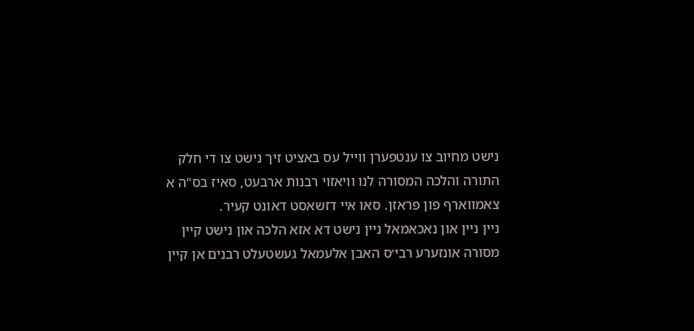נישט מחיוב צו ענטפערן ווייל עס באציט זיך נישט צו די חלק התורה והלכה המסורה לנו וויאזוי רבנות ארבעט, סאיז בס"ה א צאמווארף פון פראזן. סאו איי דזשאסט דאונט קעיר.
ניין ניין און נאכאמאל ניין נישט דא אזא הלכה און נישט קיין מסורה אונזערע רבי׳ס האבן אלעמאל געשטעלט רבנים אן קיין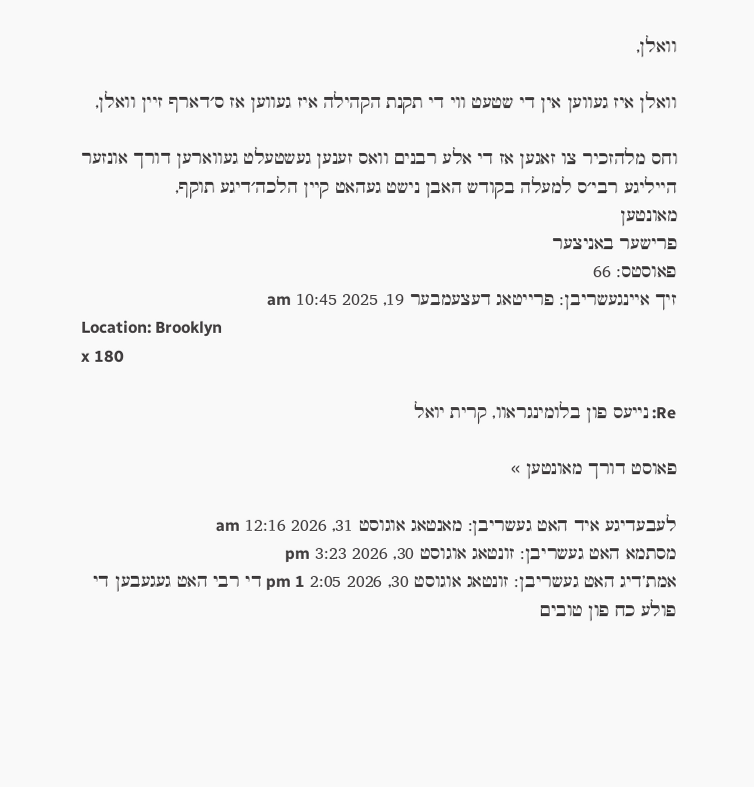וואלן,

וואלן איז געווען אין די שטעט ווי די תקנת הקהילה איז געווען אז ס׳דארף זיין וואלן,

וחס מלהזכיר צו זאגען אז די אלע רבנים וואס זענען געשטעלט געווארען דורך אונזער הייליגע רבי׳ס למעלה בקודש האבן נישט געהאט קיין הלכה׳דיגע תוקף,
מאונטען
פרישער באניצער
פאוסטס: 66
זיך איינגעשריבן: פרייטאג דעצעמבער 19, 2025 10:45 am
Location: Brooklyn
x 180

Re: נייעס פון בלומינגראוו, קרית יואל

פאוסט דורך מאונטען »

לעבעדיגע איד האט געשריבן: מאנטאג אוגוסט 31, 2026 12:16 am
מסתמא האט געשריבן: זונטאג אוגוסט 30, 2026 3:23 pm
אמת’דיג האט געשריבן: זונטאג אוגוסט 30, 2026 2:05 pm 1 די רבי האט געגעבען די פולע כח פון טובים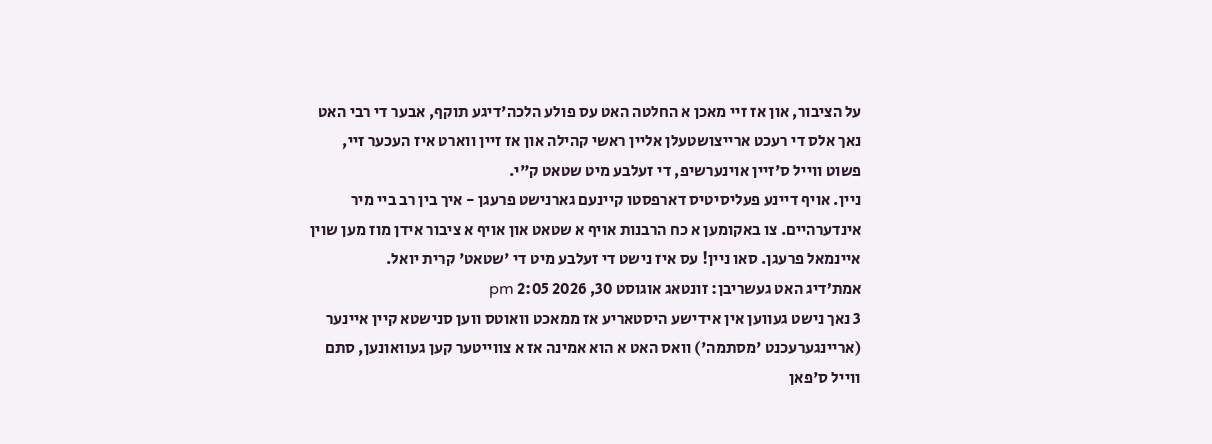על הציבור, און אז זיי מאכן א החלטה האט עס פולע הלכה'דיגע תוקף, אבער די רבי האט נאך אלס די רעכט ארייצושטעלן אליין ראשי קהילה און אז זיין ווארט איז העכער זיי, פשוט ווייל ס'זיין אוינערשיפ, די זעלבע מיט שטאט ק"י.
ניין. אויף דיינע פעליסיטיס דארפסטו קיינעם גארנישט פרעגן - איך בין רב ביי מיר אינדערהיים. צו באקומען א כח הרבנות אויף א שטאט און אויף א ציבור אידן מוז מען שוין איינמאל פרעגן. סאו ניין! עס איז נישט די זעלבע מיט די 'שטאט' קרית יואל.
אמת’דיג האט געשריבן: זונטאג אוגוסט 30, 2026 2:05 pm
3 נאך נישט געווען אין אידישע היסטאריע אז ממאכט וואוטס ווען סנישטא קיין איינער (אריינגערעכנט 'מסתמה') וואס האט א הוא אמינה אז א צווייטער קען געוואונען, סתם ווייל ס'פאן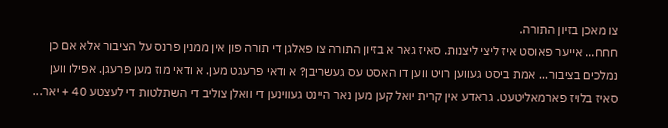צו מאכן בזיון התורה.
חחח... אייער פאוסט איז ליצי ליצנות. סאיז גאר א בזיון התורה צו פאלגן די תורה פון אין ממנין פרנס על הציבור אלא אם כן נמלכים בציבור... אמת ביסט געווען רויט ווען דו האסט עס געשריבן? א ודאי פרעגט מען. א ודאי מוז מען פרעגן. אפילו ווען סאיז בלויז פארמאליטעט. גראדע אין קרית יואל קען מען נאר היינט געווינען די וואלן צוליב די השתלטות די לעצטע 40 + יאר...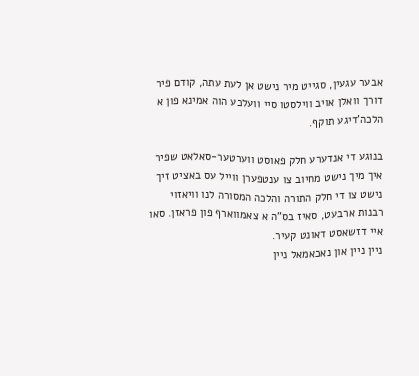אבער עגעין, סגייט מיר נישט אן לעת עתה, קודם פיר דורך וואלן אויב ווילסטו סיי וועלכע הוה אמינא פון א הלכה'דיגע תוקף.

בנוגע די אנדערע חלק פאוסט ווערטער-סאלאט שפיר איך מיך נישט מחיוב צו ענטפערן ווייל עס באציט זיך נישט צו די חלק התורה והלכה המסורה לנו וויאזוי רבנות ארבעט, סאיז בס"ה א צאמווארף פון פראזן. סאו איי דזשאסט דאונט קעיר.
ניין ניין און נאכאמאל ניין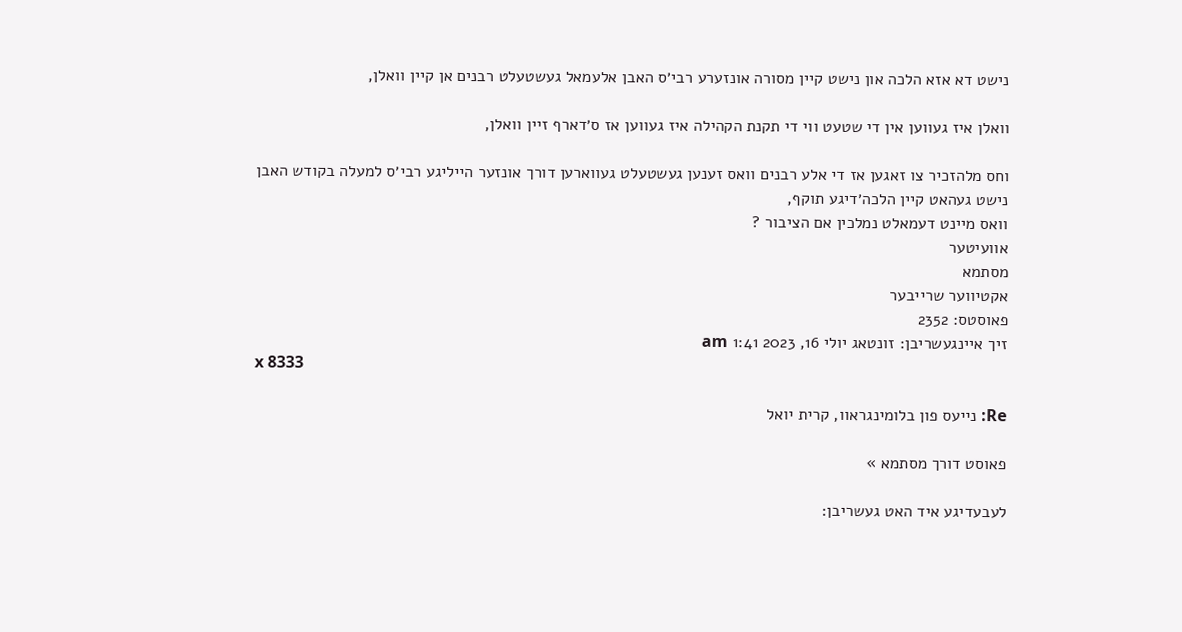נישט דא אזא הלכה און נישט קיין מסורה אונזערע רבי׳ס האבן אלעמאל געשטעלט רבנים אן קיין וואלן,

וואלן איז געווען אין די שטעט ווי די תקנת הקהילה איז געווען אז ס׳דארף זיין וואלן,

וחס מלהזכיר צו זאגען אז די אלע רבנים וואס זענען געשטעלט געווארען דורך אונזער הייליגע רבי׳ס למעלה בקודש האבן נישט געהאט קיין הלכה׳דיגע תוקף,
וואס מיינט דעמאלט נמלכין אם הציבור ?
אוועיטער
מסתמא
אקטיווער שרייבער
פאוסטס: 2352
זיך איינגעשריבן: זונטאג יולי 16, 2023 1:41 am
x 8333

Re: נייעס פון בלומינגראוו, קרית יואל

פאוסט דורך מסתמא »

לעבעדיגע איד האט געשריבן: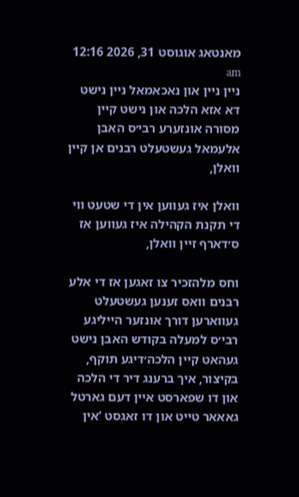מאנטאג אוגוסט 31, 2026 12:16 am
ניין ניין און נאכאמאל ניין נישט דא אזא הלכה און נישט קיין מסורה אונזערע רבי׳ס האבן אלעמאל געשטעלט רבנים אן קיין וואלן,

וואלן איז געווען אין די שטעט ווי די תקנת הקהילה איז געווען אז ס׳דארף זיין וואלן,

וחס מלהזכיר צו זאגען אז די אלע רבנים וואס זענען געשטעלט געווארען דורך אונזער הייליגע רבי׳ס למעלה בקודש האבן נישט געהאט קיין הלכה׳דיגע תוקף,
בקיצור, איך ברענג דיר די הלכה און דו שפארסט איין דעם גארטל גאאאר טייט און דו זאגסט ‘אין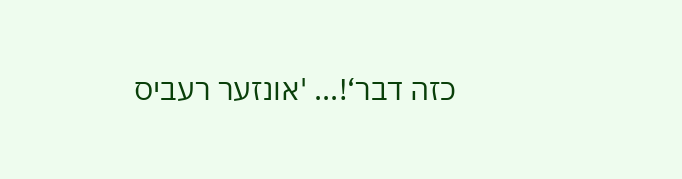כזה דבר‘!... 'אונזער רעביס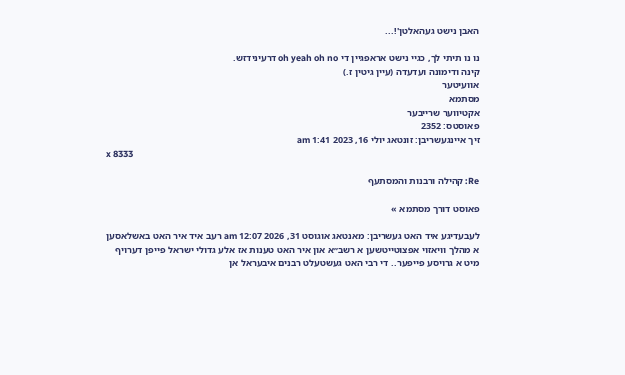האבן נישט געהאלטן'!...

נו נו תיתי לך, כגיי נישט אראפגיין די oh yeah oh no דרעינידזש.
קינה ודימונה ועדעדה (עיין גיטין ז.)
אוועיטער
מסתמא
אקטיווער שרייבער
פאוסטס: 2352
זיך איינגעשריבן: זונטאג יולי 16, 2023 1:41 am
x 8333

Re: קהילה ורבנות והמסתעף

פאוסט דורך מסתמא »

לעבעדיגע איד האט געשריבן: מאנטאג אוגוסט 31, 2026 12:07 am רעב איד איר האט באשלאסען א מהלך וויאזוי אפצוטייטשען א רשב״א און איר האט טענות אז אלע גדולי ישראל פייפן דערויף מיט א גרויסע פייפער.. די רבי האט געשטעלט רבנים איבעראל אן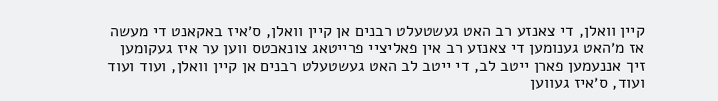קיין וואלן, די צאנזע רב האט געשטעלט רבנים אן קיין וואלן, ס׳איז באקאנט די מעשה אז מ׳האט גענומען די צאנזע רב אין פאליציי פרייטאג צונאכטס ווען ער איז געקומען זיך אננעמען פארן ייטב לב, די ייטב לב האט געשטעלט רבנים אן קיין וואלן, ועוד ועוד ועוד, ס׳איז געווען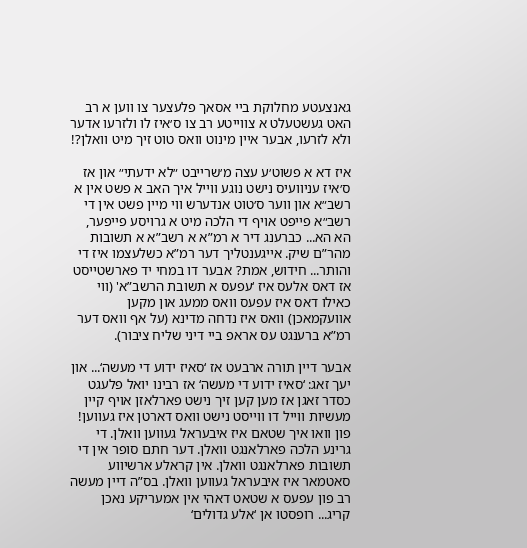גאנצעטע מחלוקת ביי אסאך פלעצער צו ווען א רב האט געשטעלט א צווייטע רב צו ס׳איז לו ולזרעו אדער ולא לזרעו, אבער איין מינוט וואס טוט זיך מיט וואלן?!

איז דא א פשוט׳ע עצה מ׳שרייבט ״לא ידעתי״ און אז ס׳איז עניוועיס נישט נוגע ווייל איך האב א פשט אין א רשב״א און ווער ס׳טוט אנדערש ווי מיין פשט אין די רשב״א פייפט אויף די הלכה מיט א גרויסע פייפער,
הא הא... כברענג דיר א רמ”א א רשב”א א תשובות מהר”ם שיק. אייגענטליך דער רמ”א כשלעצמו איז די והותר... חידוש, אמת? אבער דו במחי יד פארשטייסט אז דאס אלעס איז ‘עפעס א תשובת הרשב”א' (ווי כאילו דאס איז עפעס וואס ממעג און מקען אוועקמאכן) וואס איז נדחה מדינא (על אף וואס דער רמ”א ברענגט עס אראפ ביי דיני שליח ציבור).

אבער דיין תורה ארבעט אז ‘סאיז ידוע די מעשה‘... און יעך זאג: ‘סאיז ידוע די מעשה‘ אז רבינו יואל פלעגט כסדר זאגן אז מען קען זיך נישט פארלאזן אויף קיין מעשיות ווייל דו ווייסט נישט וואס דארטן איז געווען! פון וואו איך שטאם איז איבעראל געווען וואלן. די גרינע הלכה פארלאנגט וואלן. דער חתם סופר אין די תשובות פארלאנגט וואלן. אין קראלע ארשיווע סאטמאר איז איבעראל געווען וואלן. בס”ה דיין מעשה רב פון עפעס א שטאט דאהי אין אמעריקע נאכן קריג... רופסטו אן ‘אלע גדולים‘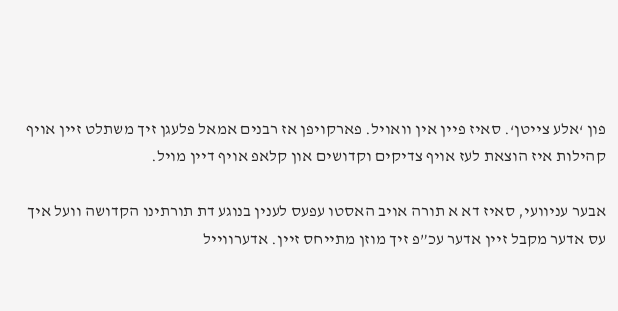פון ‘אלע צייטן‘. סאיז פיין אין וואויל. פארקויפן אז רבנים אמאל פלעגן זיך משתלט זיין אויף קהילות איז הוצאת לעז אויף צדיקים וקדושים און קלאפ אויף דיין מויל.

אבער עניוועי, סאיז דא א תורה אויב האסטו עפעס לענין בנוגע דת תורתינו הקדושה וועל איך עס אדער מקבל זיין אדער עכ”פ זיך מוזן מתייחס זיין. אדערווייל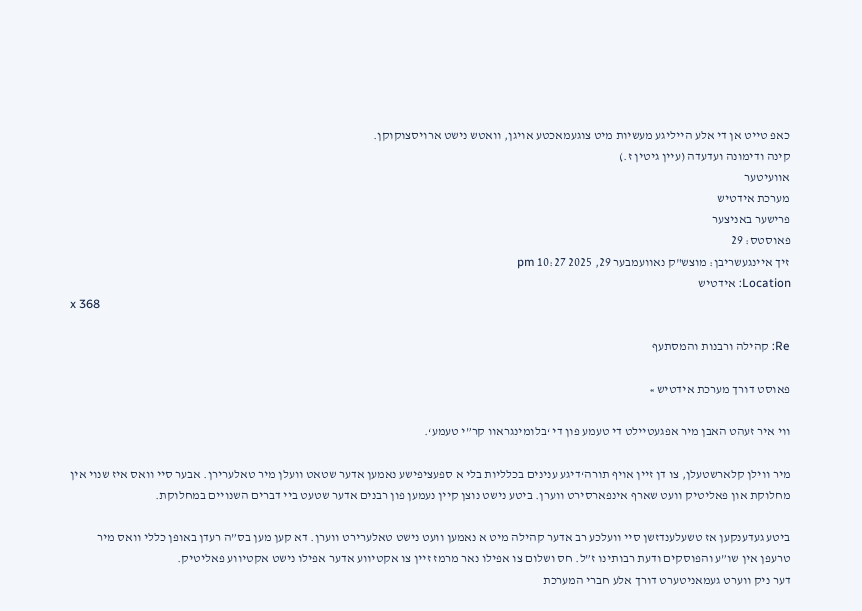כאפ טייט אן די אלע הייליגע מעשיות מיט צוגעמאכטע אויגן, וואטש נישט ארויסצוקוקן.
קינה ודימונה ועדעדה (עיין גיטין ז.)
אוועיטער
מערכת אידטיש
פרישער באניצער
פאוסטס: 29
זיך איינגעשריבן: מוצש"ק נאוועמבער 29, 2025 10:27 pm
Location: אידטיש
x 368

Re: קהילה ורבנות והמסתעף

פאוסט דורך מערכת אידטיש »

ווי איר זעהט האבן מיר אפגעטיילט די טעמע פון די ‘בלומינגראוו קר”י טעמע‘.

מיר ווילן קלארשטעלן, צו דן זיין אויף תורה‘דיגע ענינים בכלליות בלי א ספעציפישע נאמען אדער שטאט וועלן מיר טאלערירן. אבער סיי וואס איז שנוי אין מחלוקת און פאליטיק וועט שארף אינפארסירט ווערן. ביטע נישט נוצן קיין נעמען פון רבנים אדער שטעט ביי דברים השנויים במחלוקת.

ביטע געדענקען אז טשעלענדזשן סיי וועלכע רב אדער קהילה מיט א נאמען וועט נישט טאלערירט ווערן. דא קען מען בס”ה רעדן באופן כללי וואס מיר טרעפן אין שו”ע והפוסקים ודעת רבותינו ז”ל. חס ושלום צו אפילו נאר מרמז זיין צו אקטיווע אדער אפילו נישט אקטיווע פאליטיק.
דער ניק ווערט געמאניטערט דורך אלע חברי המערכת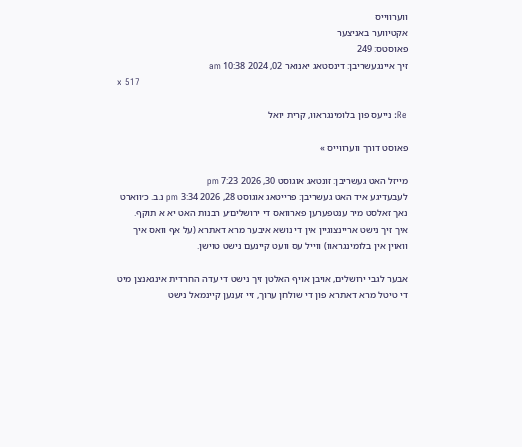ווערווייס
אקטיווער באניצער
פאוסטס: 249
זיך איינגעשריבן: דינסטאג יאנואר 02, 2024 10:38 am
x 517

Re: נייעס פון בלומינגראוו, קרית יואל

פאוסט דורך ווערווייס »

מייזל האט געשריבן: זונטאג אוגוסט 30, 2026 7:23 pm
לעבעדיגע איד האט געשריבן: פרייטאג אוגוסט 28, 2026 3:34 pm נ.ב. כ׳ווארט נאך זאלסט מיר ענטפערען פארוואס די ירושלים׳ע רבנות האט יא א תוקף.
איך זיך נישט אריינצוגיין אין די נושא איבער מרא דאתרא (על אף וואס איך וואוין אין בלומינגראוו) ווייל עס וועט קיינעם נישט טוישן.

אבער לגבי ירושלים, אויבן אויף האלטן זיך נישט די עדה החרדית אינגאנצן מיט די טיטל מרא דאתרא פון די שולחן ערוך, זיי זענען קיינמאל נישט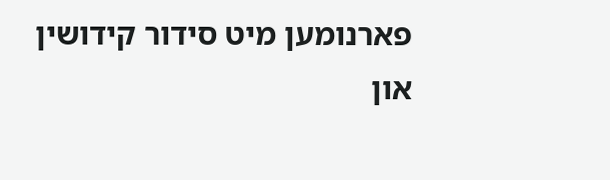פארנומען מיט סידור קידושין און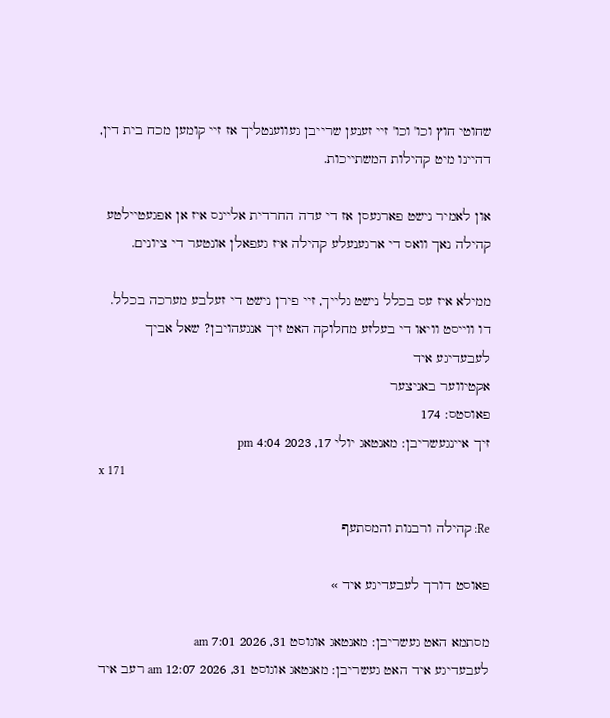שחוטי חוץ וכו' וכו' זיי זענען שרייבן געווענטליך אז זיי קומען מכח בית דין, דהיינו מיט קהילות המשתייכות.

און לאמיר נישט פארגעסן אז די עדה החרדית אליינס איז אן אפגעטיילטע קהילה נאך וואס די ארגענעלע קהילה איז געפאלן אונטער די ציונים.

ממילא איז עס בכלל נישט גלייך, זיי פירן נישט די זעלבע מערכה בכלל.
דו ווייסט וויאו די בעלזע מחלוקה האט זיך אנגעהויבן? שאל אביך
לעבעדיגע איד
אקטיווער באניצער
פאוסטס: 174
זיך איינגעשריבן: מאנטאג יולי 17, 2023 4:04 pm
x 171

Re: קהילה ורבנות והמסתעף

פאוסט דורך לעבעדיגע איד »

מסתמא האט געשריבן: מאנטאג אוגוסט 31, 2026 7:01 am
לעבעדיגע איד האט געשריבן: מאנטאג אוגוסט 31, 2026 12:07 am רעב איד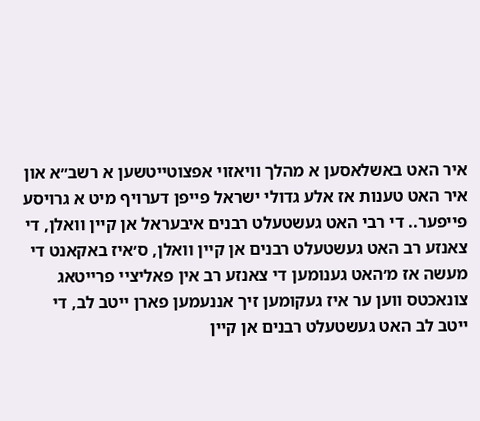איר האט באשלאסען א מהלך וויאזוי אפצוטייטשען א רשב״א און איר האט טענות אז אלע גדולי ישראל פייפן דערויף מיט א גרויסע פייפער.. די רבי האט געשטעלט רבנים איבעראל אן קיין וואלן, די צאנזע רב האט געשטעלט רבנים אן קיין וואלן, ס׳איז באקאנט די מעשה אז מ׳האט גענומען די צאנזע רב אין פאליציי פרייטאג צונאכטס ווען ער איז געקומען זיך אננעמען פארן ייטב לב, די ייטב לב האט געשטעלט רבנים אן קיין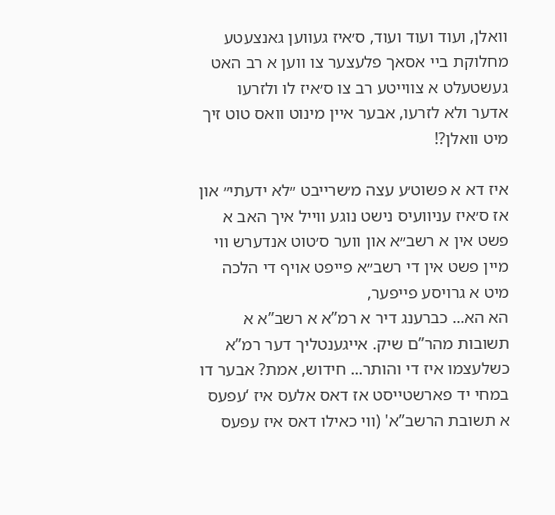וואלן, ועוד ועוד ועוד, ס׳איז געווען גאנצעטע מחלוקת ביי אסאך פלעצער צו ווען א רב האט געשטעלט א צווייטע רב צו ס׳איז לו ולזרעו אדער ולא לזרעו, אבער איין מינוט וואס טוט זיך מיט וואלן?!

איז דא א פשוט׳ע עצה מ׳שרייבט ״לא ידעתי״ און אז ס׳איז עניוועיס נישט נוגע ווייל איך האב א פשט אין א רשב״א און ווער ס׳טוט אנדערש ווי מיין פשט אין די רשב״א פייפט אויף די הלכה מיט א גרויסע פייפער,
הא הא... כברענג דיר א רמ”א א רשב”א א תשובות מהר”ם שיק. אייגענטליך דער רמ”א כשלעצמו איז די והותר... חידוש, אמת? אבער דו במחי יד פארשטייסט אז דאס אלעס איז ‘עפעס א תשובת הרשב”א' (ווי כאילו דאס איז עפעס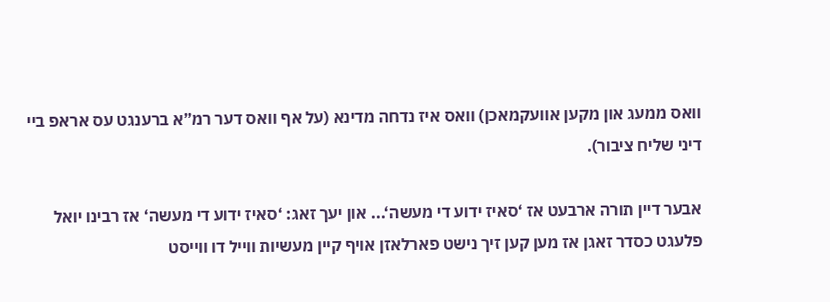וואס ממעג און מקען אוועקמאכן) וואס איז נדחה מדינא (על אף וואס דער רמ”א ברענגט עס אראפ ביי דיני שליח ציבור).

אבער דיין תורה ארבעט אז ‘סאיז ידוע די מעשה‘... און יעך זאג: ‘סאיז ידוע די מעשה‘ אז רבינו יואל פלעגט כסדר זאגן אז מען קען זיך נישט פארלאזן אויף קיין מעשיות ווייל דו ווייסט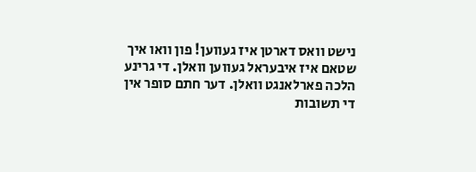נישט וואס דארטן איז געווען! פון וואו איך שטאם איז איבעראל געווען וואלן. די גרינע הלכה פארלאנגט וואלן. דער חתם סופר אין די תשובות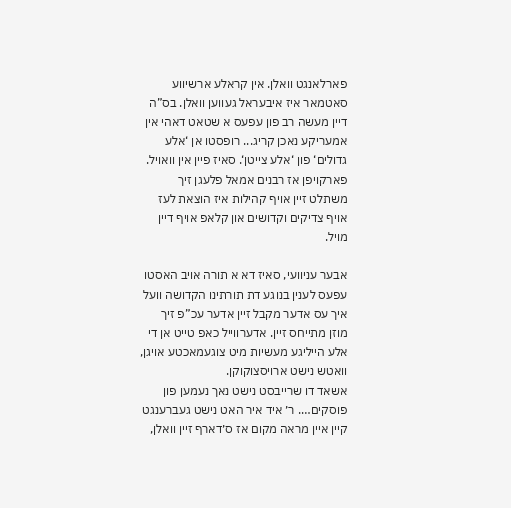פארלאנגט וואלן. אין קראלע ארשיווע סאטמאר איז איבעראל געווען וואלן. בס”ה דיין מעשה רב פון עפעס א שטאט דאהי אין אמעריקע נאכן קריג... רופסטו אן ‘אלע גדולים‘ פון ‘אלע צייטן‘. סאיז פיין אין וואויל. פארקויפן אז רבנים אמאל פלעגן זיך משתלט זיין אויף קהילות איז הוצאת לעז אויף צדיקים וקדושים און קלאפ אויף דיין מויל.

אבער עניוועי, סאיז דא א תורה אויב האסטו עפעס לענין בנוגע דת תורתינו הקדושה וועל איך עס אדער מקבל זיין אדער עכ”פ זיך מוזן מתייחס זיין. אדערווייל כאפ טייט אן די אלע הייליגע מעשיות מיט צוגעמאכטע אויגן, וואטש נישט ארויסצוקוקן.
אשאד דו שרייבסט נישט נאך נעמען פון פוסקים…. ר׳ איד איר האט נישט געברענגט קיין איין מראה מקום אז ס׳דארף זיין וואלן,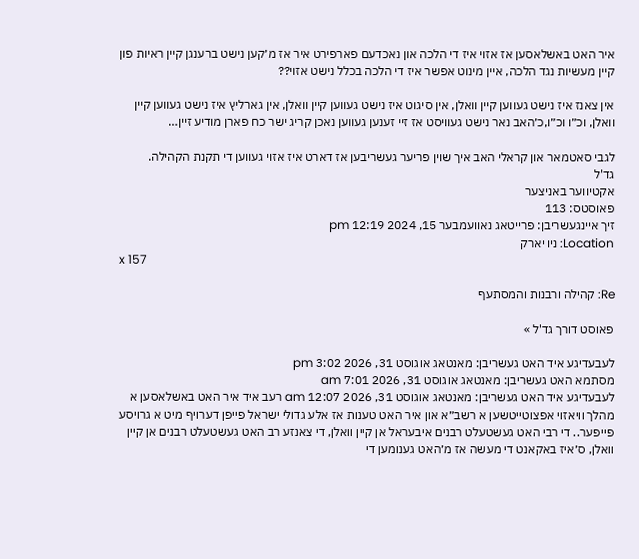איר האט באשלאסען אז אזוי איז די הלכה און נאכדעם פארפירט איר אז מ׳קען נישט ברענגן קיין ראיות פון קיין מעשיות נגד הלכה, איין מינוט אפשר איז די הלכה בכלל נישט אזוי??

אין צאנז איז נישט געווען קיין וואלן, אין סיגוט איז נישט געווען קיין וואלן, אין גארליץ איז נישט געווען קיין וואלן, וכ״ו וכ״ו,כ׳האב נאר נישט געוויסט אז זיי זענען געווען נאכן קריג ישר כח פארן מודיע זיין…

לגבי סאטמאר און קראלי האב איך שוין פריער געשריבען אז דארט איז אזוי געווען די תקנת הקהילה.
גד'ל
אקטיווער באניצער
פאוסטס: 113
זיך איינגעשריבן: פרייטאג נאוועמבער 15, 2024 12:19 pm
Location: ניו יארק
x 157

Re: קהילה ורבנות והמסתעף

פאוסט דורך גד'ל »

לעבעדיגע איד האט געשריבן: מאנטאג אוגוסט 31, 2026 3:02 pm
מסתמא האט געשריבן: מאנטאג אוגוסט 31, 2026 7:01 am
לעבעדיגע איד האט געשריבן: מאנטאג אוגוסט 31, 2026 12:07 am רעב איד איר האט באשלאסען א מהלך וויאזוי אפצוטייטשען א רשב״א און איר האט טענות אז אלע גדולי ישראל פייפן דערויף מיט א גרויסע פייפער.. די רבי האט געשטעלט רבנים איבעראל אן קיין וואלן, די צאנזע רב האט געשטעלט רבנים אן קיין וואלן, ס׳איז באקאנט די מעשה אז מ׳האט גענומען די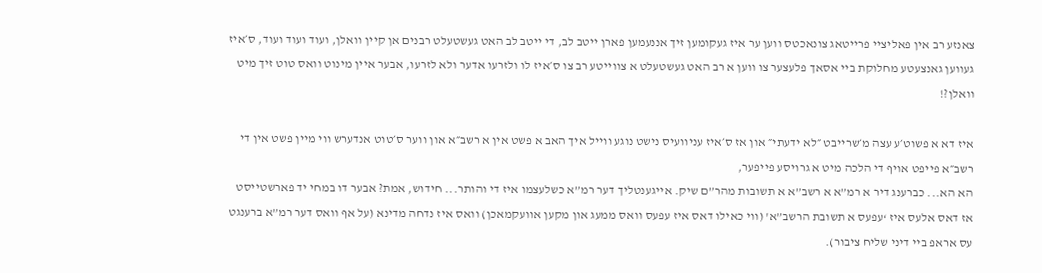צאנזע רב אין פאליציי פרייטאג צונאכטס ווען ער איז געקומען זיך אננעמען פארן ייטב לב, די ייטב לב האט געשטעלט רבנים אן קיין וואלן, ועוד ועוד ועוד, ס׳איז געווען גאנצעטע מחלוקת ביי אסאך פלעצער צו ווען א רב האט געשטעלט א צווייטע רב צו ס׳איז לו ולזרעו אדער ולא לזרעו, אבער איין מינוט וואס טוט זיך מיט וואלן?!

איז דא א פשוט׳ע עצה מ׳שרייבט ״לא ידעתי״ און אז ס׳איז עניוועיס נישט נוגע ווייל איך האב א פשט אין א רשב״א און ווער ס׳טוט אנדערש ווי מיין פשט אין די רשב״א פייפט אויף די הלכה מיט א גרויסע פייפער,
הא הא... כברענג דיר א רמ”א א רשב”א א תשובות מהר”ם שיק. אייגענטליך דער רמ”א כשלעצמו איז די והותר... חידוש, אמת? אבער דו במחי יד פארשטייסט אז דאס אלעס איז ‘עפעס א תשובת הרשב”א' (ווי כאילו דאס איז עפעס וואס ממעג און מקען אוועקמאכן) וואס איז נדחה מדינא (על אף וואס דער רמ”א ברענגט עס אראפ ביי דיני שליח ציבור).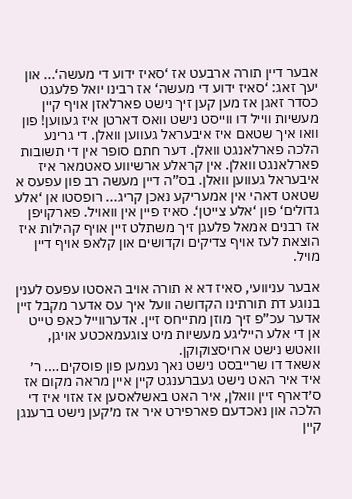אבער דיין תורה ארבעט אז ‘סאיז ידוע די מעשה‘... און יעך זאג: ‘סאיז ידוע די מעשה‘ אז רבינו יואל פלעגט כסדר זאגן אז מען קען זיך נישט פארלאזן אויף קיין מעשיות ווייל דו ווייסט נישט וואס דארטן איז געווען! פון וואו איך שטאם איז איבעראל געווען וואלן. די גרינע הלכה פארלאנגט וואלן. דער חתם סופר אין די תשובות פארלאנגט וואלן. אין קראלע ארשיווע סאטמאר איז איבעראל געווען וואלן. בס”ה דיין מעשה רב פון עפעס א שטאט דאהי אין אמעריקע נאכן קריג... רופסטו אן ‘אלע גדולים‘ פון ‘אלע צייטן‘. סאיז פיין אין וואויל. פארקויפן אז רבנים אמאל פלעגן זיך משתלט זיין אויף קהילות איז הוצאת לעז אויף צדיקים וקדושים און קלאפ אויף דיין מויל.

אבער עניוועי, סאיז דא א תורה אויב האסטו עפעס לענין בנוגע דת תורתינו הקדושה וועל איך עס אדער מקבל זיין אדער עכ”פ זיך מוזן מתייחס זיין. אדערווייל כאפ טייט אן די אלע הייליגע מעשיות מיט צוגעמאכטע אויגן, וואטש נישט ארויסצוקוקן.
אשאד דו שרייבסט נישט נאך נעמען פון פוסקים…. ר׳ איד איר האט נישט געברענגט קיין איין מראה מקום אז ס׳דארף זיין וואלן, איר האט באשלאסען אז אזוי איז די הלכה און נאכדעם פארפירט איר אז מ׳קען נישט ברענגן קיין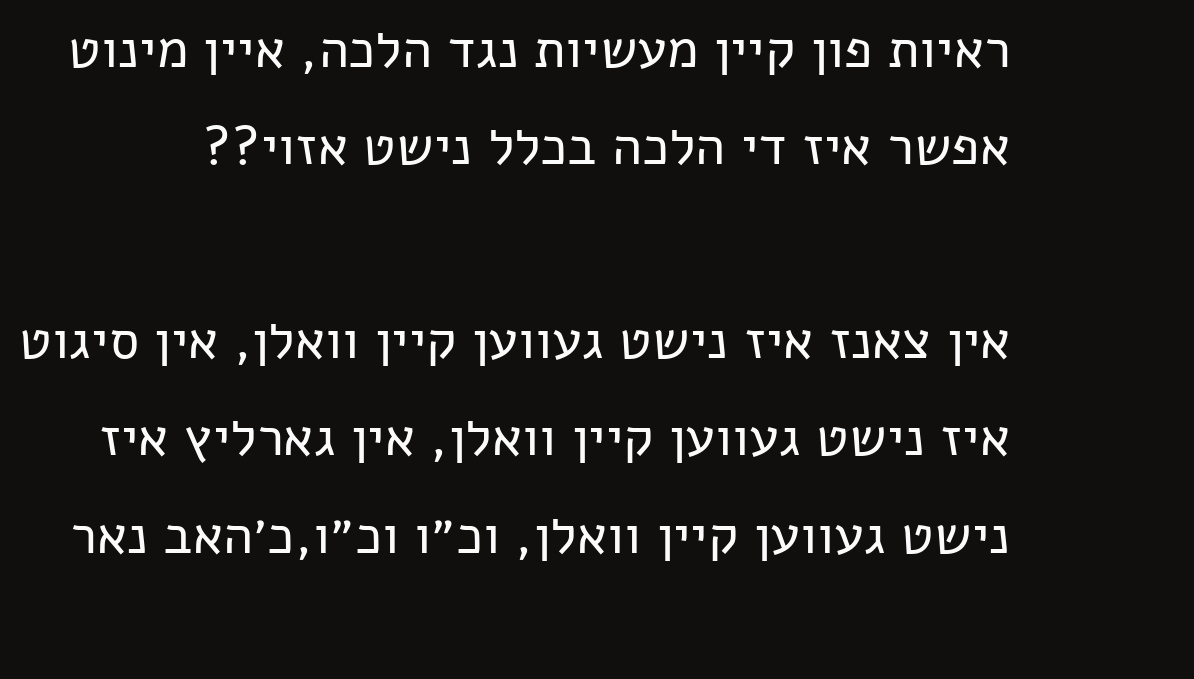ראיות פון קיין מעשיות נגד הלכה, איין מינוט אפשר איז די הלכה בכלל נישט אזוי??

אין צאנז איז נישט געווען קיין וואלן, אין סיגוט איז נישט געווען קיין וואלן, אין גארליץ איז נישט געווען קיין וואלן, וכ״ו וכ״ו,כ׳האב נאר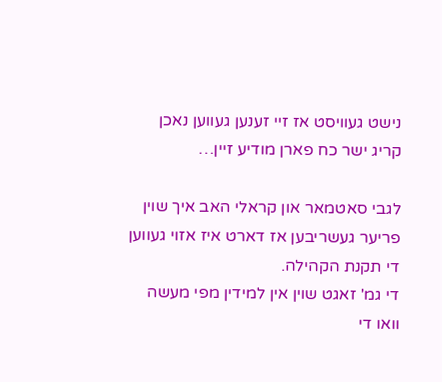נישט געוויסט אז זיי זענען געווען נאכן קריג ישר כח פארן מודיע זיין…

לגבי סאטמאר און קראלי האב איך שוין פריער געשריבען אז דארט איז אזוי געווען די תקנת הקהילה.
די גמ' זאגט שוין אין למידין מפי מעשה וואו די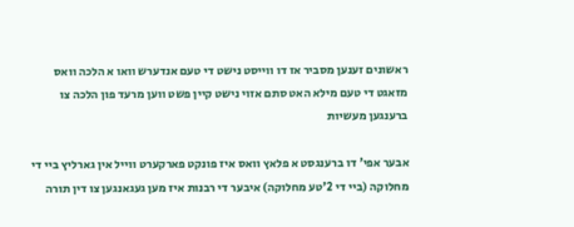ראשונים זענען מסביר אז דו ווייסט נישט די טעם אנדערש וואו א הלכה וואס מזאגט די טעם מילא האט סתם אזוי נישט קיין פשט ווען מרעד פון הלכה צו ברענגען מעשיות

אבער אפי' דו ברענגסט א פלאץ וואס איז פונקט פארקערט ווייל אין גארליץ ביי די מחלוקה (ביי די 2'טע מחלוקה) איבער די רבנות איז מען געגאנגען צו דין תורה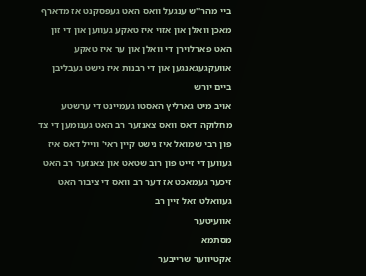ביי מהר"ש ענגעל וואס האט געפסקנט אז מדארף מאכן וואלן און אזוי איז טאקע געווען און די זון האט פארלוירן די וואלן און ער איז טאקע אוועקגעגאנגען און די רבנות איז נישט געבליבן ביים יורש
אויב מיט גארליץ האסטו געמיינט די ערשטע מחלוקה דאס וואס צאנזער רב האט גענומען די צד פון רבי שמואל איז נישט קיין ראי' ווייל דאס איז געווען די זייט פון רוב שטאט און צאנזער רב האט זיכער געמאכט אז דער רב וואס די ציבור האט געוואלט זאל זיין רב
אוועיטער
מסתמא
אקטיווער שרייבער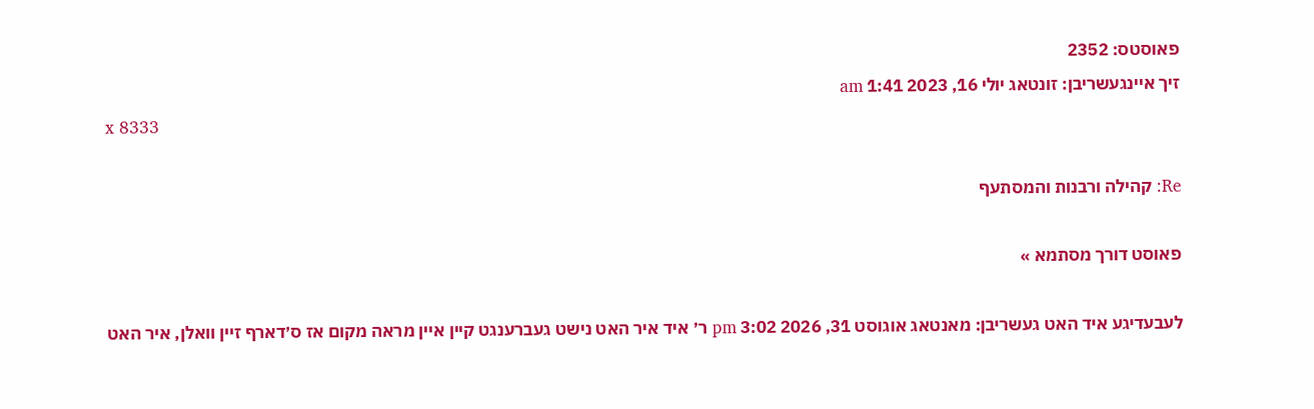פאוסטס: 2352
זיך איינגעשריבן: זונטאג יולי 16, 2023 1:41 am
x 8333

Re: קהילה ורבנות והמסתעף

פאוסט דורך מסתמא »

לעבעדיגע איד האט געשריבן: מאנטאג אוגוסט 31, 2026 3:02 pm ר׳ איד איר האט נישט געברענגט קיין איין מראה מקום אז ס׳דארף זיין וואלן, איר האט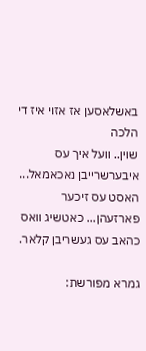באשלאסען אז אזוי איז די הלכה
שוין.. וועל איך עס איבערשרייבן נאכאמאל... האסט עס זיכער פארזעהן... כאטשיג וואס כהאב עס געשריבן קלאר.

גמרא מפורשת: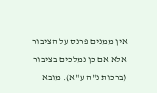אין ממנים פרנס על הציבור אלא אם כן נמלכים בציבור (ברכות נ"ה ע"א). מובא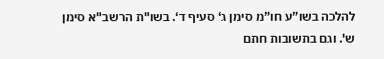להלכה בשו”ע חו”מ סימן ג‘ סעיף ד‘. בשו"ת הרשב"א סימן ש'. וגם בתשובות חתם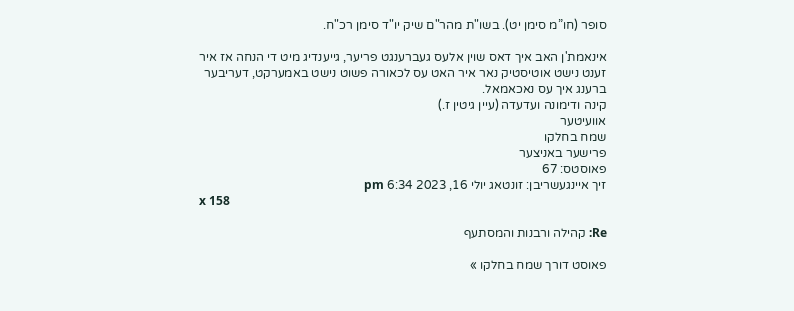סופר (חו”מ סימן יט). בשו"ת מהר"ם שיק יו"ד סימן רכ"ח.

אינאמת'ן האב איך דאס שוין אלעס געברענגט פריער, גייענדיג מיט די הנחה אז איר זענט נישט אוטיסטיק נאר איר האט עס לכאורה פשוט נישט באמערקט, דעריבער ברענג איך עס נאכאמאל.
קינה ודימונה ועדעדה (עיין גיטין ז.)
אוועיטער
שמח בחלקו
פרישער באניצער
פאוסטס: 67
זיך איינגעשריבן: זונטאג יולי 16, 2023 6:34 pm
x 158

Re: קהילה ורבנות והמסתעף

פאוסט דורך שמח בחלקו »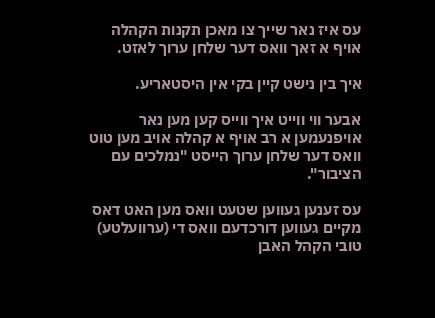עס איז נאר שייך צו מאכן תקנות הקהלה אויף א זאך וואס דער שלחן ערוך לאזט.

איך בין נישט קיין בקי אין היסטאריע.

אבער ווי ווייט איך ווייס קען מען נאר אויפנעמען א רב אויף א קהלה אויב מען טוט וואס דער שלחן ערוך הייסט "נמלכים עם הציבור".

עס זענען געווען שטעט וואס מען האט דאס מקיים געווען דורכדעם וואס די (ערוועלטע) טובי הקהל האבן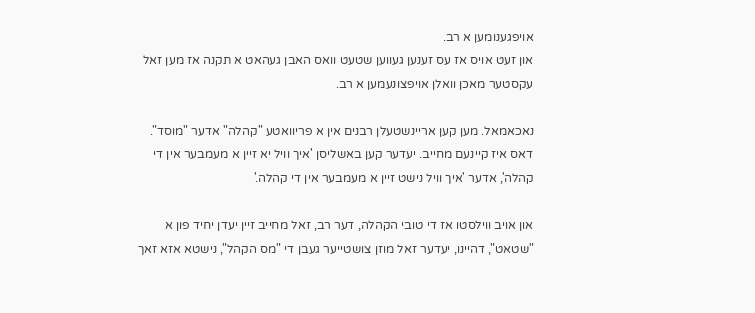אויפגענומען א רב.
און זעט אויס אז עס זענען געווען שטעט וואס האבן געהאט א תקנה אז מען זאל עקסטער מאכן וואלן אויפצונעמען א רב.

נאכאמאל. מען קען אריינשטעלן רבנים אין א פריוואטע "קהלה" אדער "מוסד". דאס איז קיינעם מחייב. יעדער קען באשליסן 'איך וויל יא זיין א מעמבער אין די קהלה', אדער 'איך וויל נישט זיין א מעמבער אין די קהלה.'

און אויב ווילסטו אז די טובי הקהלה, דער רב, זאל מחייב זיין יעדן יחיד פון א "שטאט", דהיינו, יעדער זאל מוזן צושטייער געבן די "מס הקהל", נישטא אזא זאך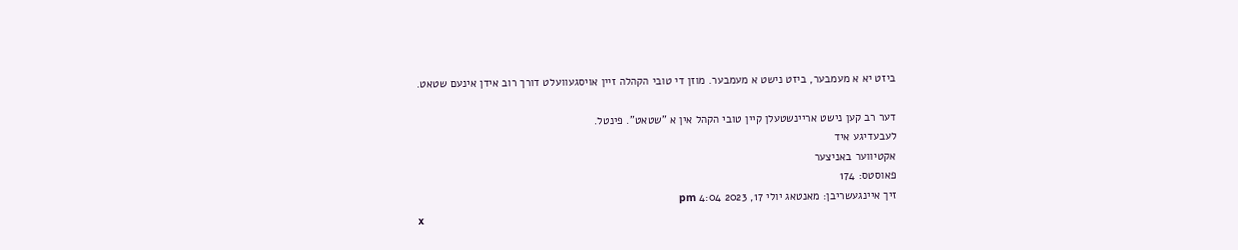ביזט יא א מעמבער, ביזט נישט א מעמבער. מוזן די טובי הקהלה זיין אויסגעוועלט דורך רוב אידן אינעם שטאט.

דער רב קען נישט אריינשטעלן קיין טובי הקהל אין א "שטאט". פינטל.
לעבעדיגע איד
אקטיווער באניצער
פאוסטס: 174
זיך איינגעשריבן: מאנטאג יולי 17, 2023 4:04 pm
x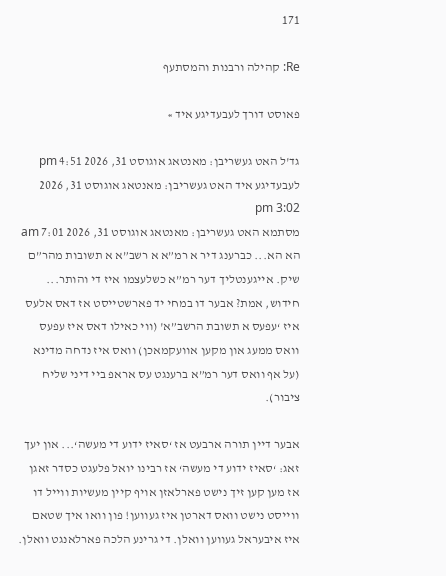171

Re: קהילה ורבנות והמסתעף

פאוסט דורך לעבעדיגע איד »

גד'ל האט געשריבן: מאנטאג אוגוסט 31, 2026 4:51 pm
לעבעדיגע איד האט געשריבן: מאנטאג אוגוסט 31, 2026 3:02 pm
מסתמא האט געשריבן: מאנטאג אוגוסט 31, 2026 7:01 am
הא הא... כברענג דיר א רמ”א א רשב”א א תשובות מהר”ם שיק. אייגענטליך דער רמ”א כשלעצמו איז די והותר... חידוש, אמת? אבער דו במחי יד פארשטייסט אז דאס אלעס איז ‘עפעס א תשובת הרשב”א' (ווי כאילו דאס איז עפעס וואס ממעג און מקען אוועקמאכן) וואס איז נדחה מדינא (על אף וואס דער רמ”א ברענגט עס אראפ ביי דיני שליח ציבור).

אבער דיין תורה ארבעט אז ‘סאיז ידוע די מעשה‘... און יעך זאג: ‘סאיז ידוע די מעשה‘ אז רבינו יואל פלעגט כסדר זאגן אז מען קען זיך נישט פארלאזן אויף קיין מעשיות ווייל דו ווייסט נישט וואס דארטן איז געווען! פון וואו איך שטאם איז איבעראל געווען וואלן. די גרינע הלכה פארלאנגט וואלן.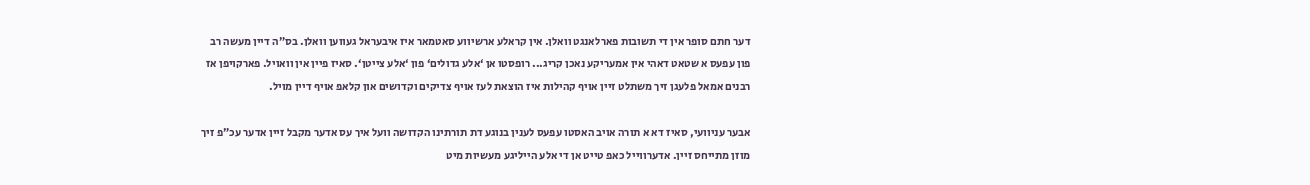דער חתם סופר אין די תשובות פארלאנגט וואלן. אין קראלע ארשיווע סאטמאר איז איבעראל געווען וואלן. בס”ה דיין מעשה רב פון עפעס א שטאט דאהי אין אמעריקע נאכן קריג... רופסטו אן ‘אלע גדולים‘ פון ‘אלע צייטן‘. סאיז פיין אין וואויל. פארקויפן אז רבנים אמאל פלעגן זיך משתלט זיין אויף קהילות איז הוצאת לעז אויף צדיקים וקדושים און קלאפ אויף דיין מויל.

אבער עניוועי, סאיז דא א תורה אויב האסטו עפעס לענין בנוגע דת תורתינו הקדושה וועל איך עס אדער מקבל זיין אדער עכ”פ זיך מוזן מתייחס זיין. אדערווייל כאפ טייט אן די אלע הייליגע מעשיות מיט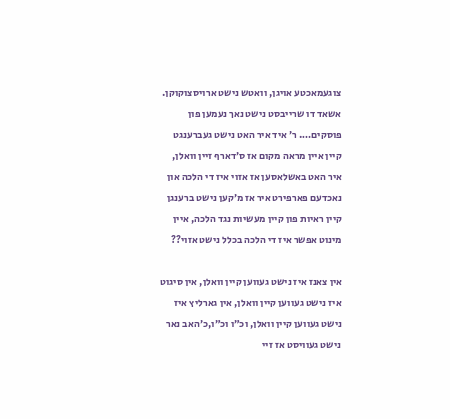צוגעמאכטע אויגן, וואטש נישט ארויסצוקוקן.
אשאד דו שרייבסט נישט נאך נעמען פון פוסקים…. ר׳ איד איר האט נישט געברענגט קיין איין מראה מקום אז ס׳דארף זיין וואלן, איר האט באשלאסען אז אזוי איז די הלכה און נאכדעם פארפירט איר אז מ׳קען נישט ברענגן קיין ראיות פון קיין מעשיות נגד הלכה, איין מינוט אפשר איז די הלכה בכלל נישט אזוי??

אין צאנז איז נישט געווען קיין וואלן, אין סיגוט איז נישט געווען קיין וואלן, אין גארליץ איז נישט געווען קיין וואלן, וכ״ו וכ״ו,כ׳האב נאר נישט געוויסט אז זיי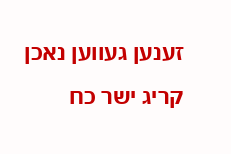זענען געווען נאכן קריג ישר כח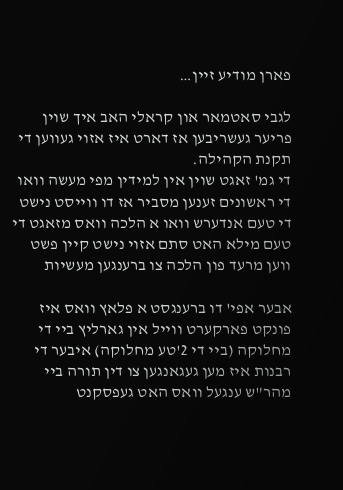פארן מודיע זיין…

לגבי סאטמאר און קראלי האב איך שוין פריער געשריבען אז דארט איז אזוי געווען די תקנת הקהילה.
די גמ' זאגט שוין אין למידין מפי מעשה וואו די ראשונים זענען מסביר אז דו ווייסט נישט די טעם אנדערש וואו א הלכה וואס מזאגט די טעם מילא האט סתם אזוי נישט קיין פשט ווען מרעד פון הלכה צו ברענגען מעשיות

אבער אפי' דו ברענגסט א פלאץ וואס איז פונקט פארקערט ווייל אין גארליץ ביי די מחלוקה (ביי די 2'טע מחלוקה) איבער די רבנות איז מען געגאנגען צו דין תורה ביי מהר"ש ענגעל וואס האט געפסקנט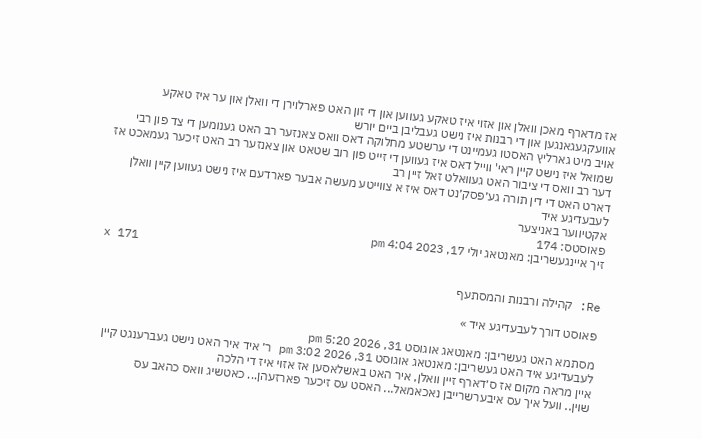אז מדארף מאכן וואלן און אזוי איז טאקע געווען און די זון האט פארלוירן די וואלן און ער איז טאקע אוועקגעגאנגען און די רבנות איז נישט געבליבן ביים יורש
אויב מיט גארליץ האסטו געמיינט די ערשטע מחלוקה דאס וואס צאנזער רב האט גענומען די צד פון רבי שמואל איז נישט קיין ראי' ווייל דאס איז געווען די זייט פון רוב שטאט און צאנזער רב האט זיכער געמאכט אז דער רב וואס די ציבור האט געוואלט זאל זיין רב
דארט האט די דין תורה גע׳פסק׳נט דאס איז א צווייטע מעשה אבער פארדעם איז נישט געווען קיין וואלן
לעבעדיגע איד
אקטיווער באניצער
פאוסטס: 174
זיך איינגעשריבן: מאנטאג יולי 17, 2023 4:04 pm
x 171

Re: קהילה ורבנות והמסתעף

פאוסט דורך לעבעדיגע איד »

מסתמא האט געשריבן: מאנטאג אוגוסט 31, 2026 5:20 pm
לעבעדיגע איד האט געשריבן: מאנטאג אוגוסט 31, 2026 3:02 pm ר׳ איד איר האט נישט געברענגט קיין איין מראה מקום אז ס׳דארף זיין וואלן, איר האט באשלאסען אז אזוי איז די הלכה
שוין.. וועל איך עס איבערשרייבן נאכאמאל... האסט עס זיכער פארזעהן... כאטשיג וואס כהאב עס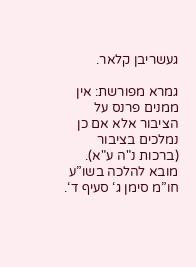געשריבן קלאר.

גמרא מפורשת: אין ממנים פרנס על הציבור אלא אם כן נמלכים בציבור (ברכות נ"ה ע"א). מובא להלכה בשו”ע חו”מ סימן ג‘ סעיף ד‘.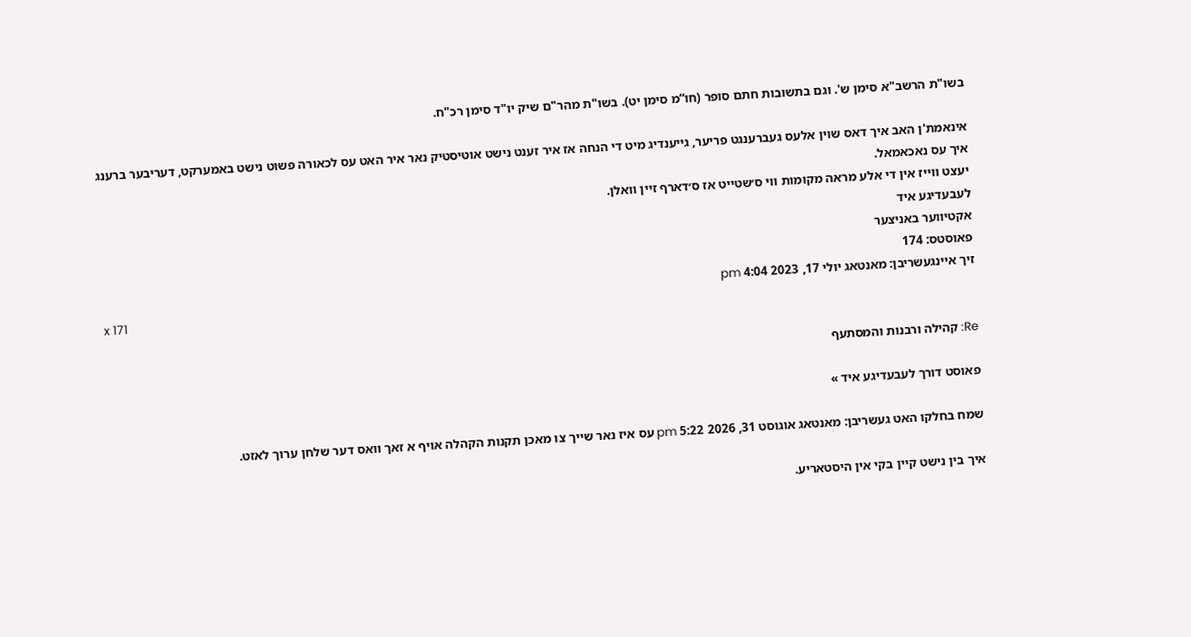בשו"ת הרשב"א סימן ש'. וגם בתשובות חתם סופר (חו”מ סימן יט). בשו"ת מהר"ם שיק יו"ד סימן רכ"ח.

אינאמת'ן האב איך דאס שוין אלעס געברענגט פריער, גייענדיג מיט די הנחה אז איר זענט נישט אוטיסטיק נאר איר האט עס לכאורה פשוט נישט באמערקט, דעריבער ברענג איך עס נאכאמאל.
יעצט ווייז אין די אלע מראה מקומות ווי ס׳שטייט אז ס׳דארף זיין וואלן.
לעבעדיגע איד
אקטיווער באניצער
פאוסטס: 174
זיך איינגעשריבן: מאנטאג יולי 17, 2023 4:04 pm
x 171

Re: קהילה ורבנות והמסתעף

פאוסט דורך לעבעדיגע איד »

שמח בחלקו האט געשריבן: מאנטאג אוגוסט 31, 2026 5:22 pm עס איז נאר שייך צו מאכן תקנות הקהלה אויף א זאך וואס דער שלחן ערוך לאזט.

איך בין נישט קיין בקי אין היסטאריע.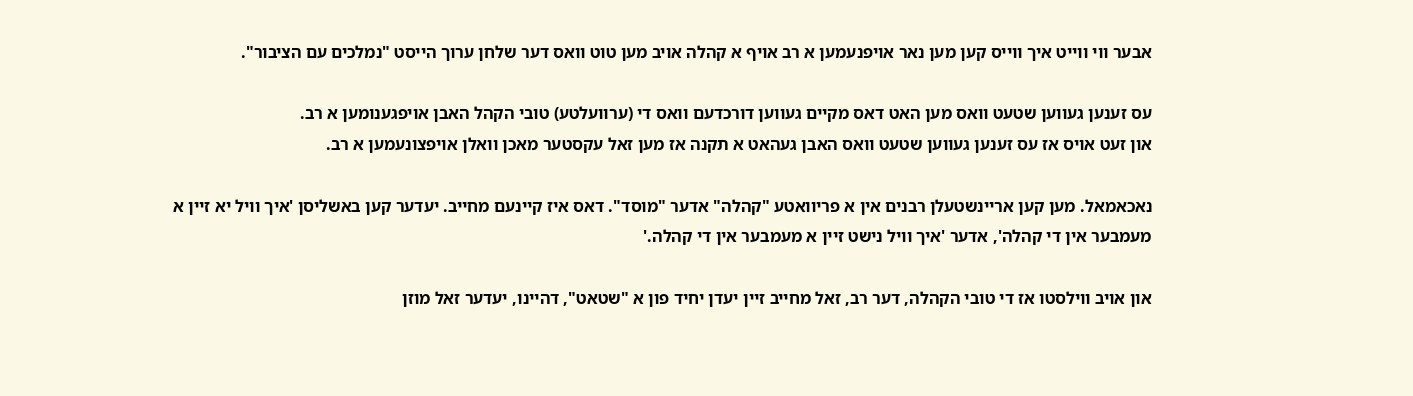אבער ווי ווייט איך ווייס קען מען נאר אויפנעמען א רב אויף א קהלה אויב מען טוט וואס דער שלחן ערוך הייסט "נמלכים עם הציבור".

עס זענען געווען שטעט וואס מען האט דאס מקיים געווען דורכדעם וואס די (ערוועלטע) טובי הקהל האבן אויפגענומען א רב.
און זעט אויס אז עס זענען געווען שטעט וואס האבן געהאט א תקנה אז מען זאל עקסטער מאכן וואלן אויפצונעמען א רב.

נאכאמאל. מען קען אריינשטעלן רבנים אין א פריוואטע "קהלה" אדער "מוסד". דאס איז קיינעם מחייב. יעדער קען באשליסן 'איך וויל יא זיין א מעמבער אין די קהלה', אדער 'איך וויל נישט זיין א מעמבער אין די קהלה.'

און אויב ווילסטו אז די טובי הקהלה, דער רב, זאל מחייב זיין יעדן יחיד פון א "שטאט", דהיינו, יעדער זאל מוזן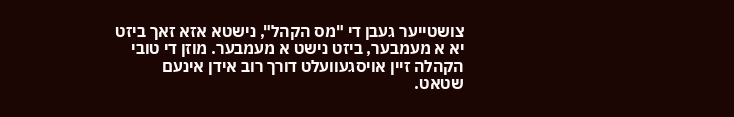צושטייער געבן די "מס הקהל", נישטא אזא זאך ביזט יא א מעמבער, ביזט נישט א מעמבער. מוזן די טובי הקהלה זיין אויסגעוועלט דורך רוב אידן אינעם שטאט.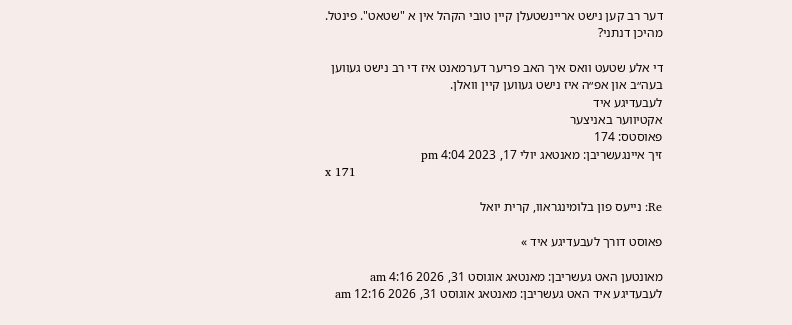דער רב קען נישט אריינשטעלן קיין טובי הקהל אין א "שטאט". פינטל.
מהיכן דנתני?

די אלע שטעט וואס איך האב פריער דערמאנט איז די רב נישט געווען בעה״ב און אפ״ה איז נישט געווען קיין וואלן.
לעבעדיגע איד
אקטיווער באניצער
פאוסטס: 174
זיך איינגעשריבן: מאנטאג יולי 17, 2023 4:04 pm
x 171

Re: נייעס פון בלומינגראוו, קרית יואל

פאוסט דורך לעבעדיגע איד »

מאונטען האט געשריבן: מאנטאג אוגוסט 31, 2026 4:16 am
לעבעדיגע איד האט געשריבן: מאנטאג אוגוסט 31, 2026 12:16 am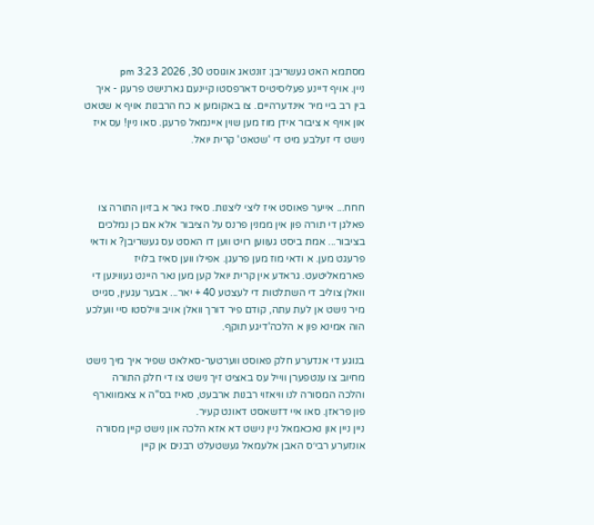מסתמא האט געשריבן: זונטאג אוגוסט 30, 2026 3:23 pm
ניין. אויף דיינע פעליסיטיס דארפסטו קיינעם גארנישט פרעגן - איך בין רב ביי מיר אינדערהיים. צו באקומען א כח הרבנות אויף א שטאט און אויף א ציבור אידן מוז מען שוין איינמאל פרעגן. סאו ניין! עס איז נישט די זעלבע מיט די 'שטאט' קרית יואל.



חחח... אייער פאוסט איז ליצי ליצנות. סאיז גאר א בזיון התורה צו פאלגן די תורה פון אין ממנין פרנס על הציבור אלא אם כן נמלכים בציבור... אמת ביסט געווען רויט ווען דו האסט עס געשריבן? א ודאי פרעגט מען. א ודאי מוז מען פרעגן. אפילו ווען סאיז בלויז פארמאליטעט. גראדע אין קרית יואל קען מען נאר היינט געווינען די וואלן צוליב די השתלטות די לעצטע 40 + יאר... אבער עגעין, סגייט מיר נישט אן לעת עתה, קודם פיר דורך וואלן אויב ווילסטו סיי וועלכע הוה אמינא פון א הלכה'דיגע תוקף.

בנוגע די אנדערע חלק פאוסט ווערטער-סאלאט שפיר איך מיך נישט מחיוב צו ענטפערן ווייל עס באציט זיך נישט צו די חלק התורה והלכה המסורה לנו וויאזוי רבנות ארבעט, סאיז בס"ה א צאמווארף פון פראזן. סאו איי דזשאסט דאונט קעיר.
ניין ניין און נאכאמאל ניין נישט דא אזא הלכה און נישט קיין מסורה אונזערע רבי׳ס האבן אלעמאל געשטעלט רבנים אן קיין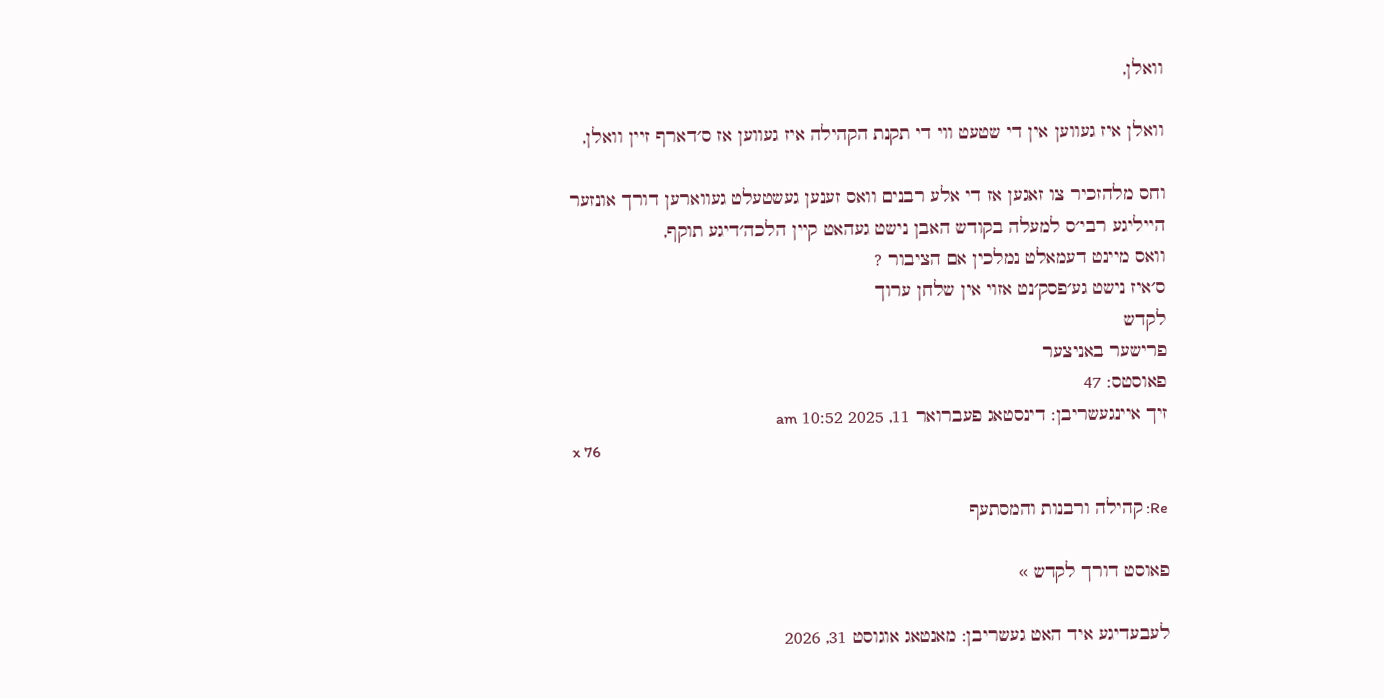וואלן,

וואלן איז געווען אין די שטעט ווי די תקנת הקהילה איז געווען אז ס׳דארף זיין וואלן,

וחס מלהזכיר צו זאגען אז די אלע רבנים וואס זענען געשטעלט געווארען דורך אונזער הייליגע רבי׳ס למעלה בקודש האבן נישט געהאט קיין הלכה׳דיגע תוקף,
וואס מיינט דעמאלט נמלכין אם הציבור ?
ס׳איז נישט גע׳פסק׳נט אזוי אין שלחן ערוך
לקדש
פרישער באניצער
פאוסטס: 47
זיך איינגעשריבן: דינסטאג פעברואר 11, 2025 10:52 am
x 76

Re: קהילה ורבנות והמסתעף

פאוסט דורך לקדש »

לעבעדיגע איד האט געשריבן: מאנטאג אוגוסט 31, 2026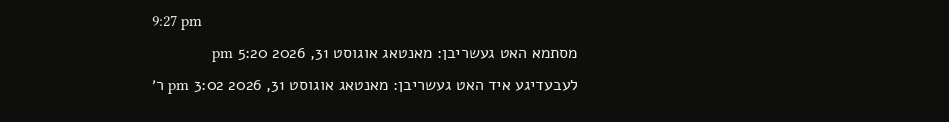9:27 pm
מסתמא האט געשריבן: מאנטאג אוגוסט 31, 2026 5:20 pm
לעבעדיגע איד האט געשריבן: מאנטאג אוגוסט 31, 2026 3:02 pm ר׳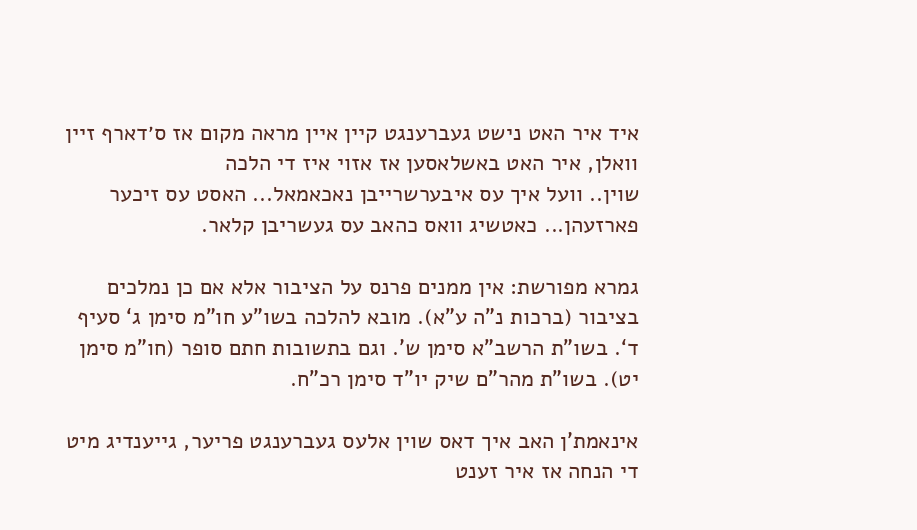איד איר האט נישט געברענגט קיין איין מראה מקום אז ס׳דארף זיין וואלן, איר האט באשלאסען אז אזוי איז די הלכה
שוין.. וועל איך עס איבערשרייבן נאכאמאל... האסט עס זיכער פארזעהן... כאטשיג וואס כהאב עס געשריבן קלאר.

גמרא מפורשת: אין ממנים פרנס על הציבור אלא אם כן נמלכים בציבור (ברכות נ"ה ע"א). מובא להלכה בשו”ע חו”מ סימן ג‘ סעיף ד‘. בשו"ת הרשב"א סימן ש'. וגם בתשובות חתם סופר (חו”מ סימן יט). בשו"ת מהר"ם שיק יו"ד סימן רכ"ח.

אינאמת'ן האב איך דאס שוין אלעס געברענגט פריער, גייענדיג מיט די הנחה אז איר זענט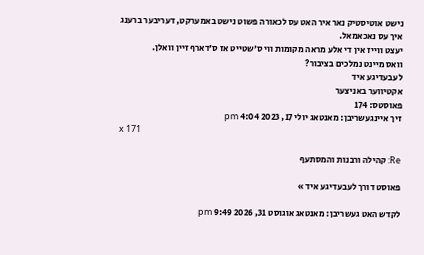נישט אוטיסטיק נאר איר האט עס לכאורה פשוט נישט באמערקט, דעריבער ברענג איך עס נאכאמאל.
יעצט ווייז אין די אלע מראה מקומות ווי ס׳שטייט אז ס׳דארף זיין וואלן.
וואס מיינט נמלכים בציבור?
לעבעדיגע איד
אקטיווער באניצער
פאוסטס: 174
זיך איינגעשריבן: מאנטאג יולי 17, 2023 4:04 pm
x 171

Re: קהילה ורבנות והמסתעף

פאוסט דורך לעבעדיגע איד »

לקדש האט געשריבן: מאנטאג אוגוסט 31, 2026 9:49 pm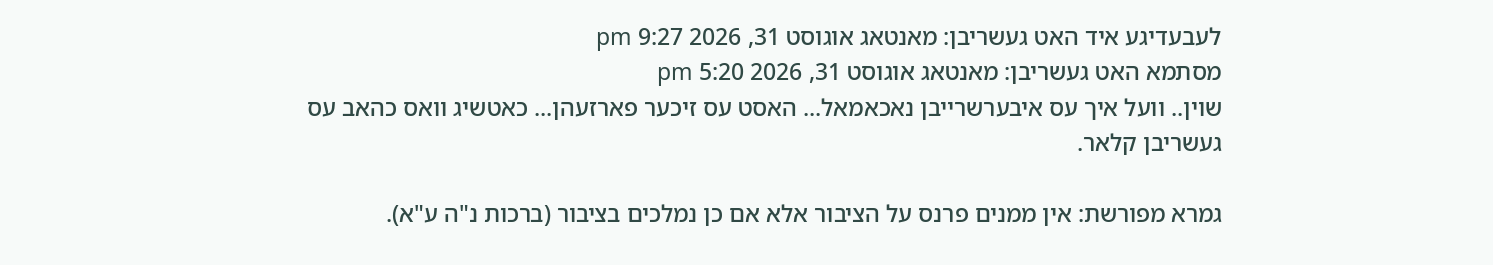לעבעדיגע איד האט געשריבן: מאנטאג אוגוסט 31, 2026 9:27 pm
מסתמא האט געשריבן: מאנטאג אוגוסט 31, 2026 5:20 pm
שוין.. וועל איך עס איבערשרייבן נאכאמאל... האסט עס זיכער פארזעהן... כאטשיג וואס כהאב עס געשריבן קלאר.

גמרא מפורשת: אין ממנים פרנס על הציבור אלא אם כן נמלכים בציבור (ברכות נ"ה ע"א).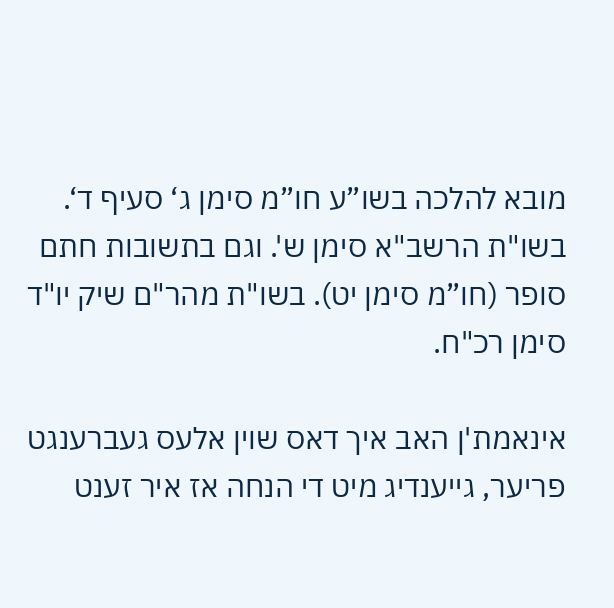מובא להלכה בשו”ע חו”מ סימן ג‘ סעיף ד‘. בשו"ת הרשב"א סימן ש'. וגם בתשובות חתם סופר (חו”מ סימן יט). בשו"ת מהר"ם שיק יו"ד סימן רכ"ח.

אינאמת'ן האב איך דאס שוין אלעס געברענגט פריער, גייענדיג מיט די הנחה אז איר זענט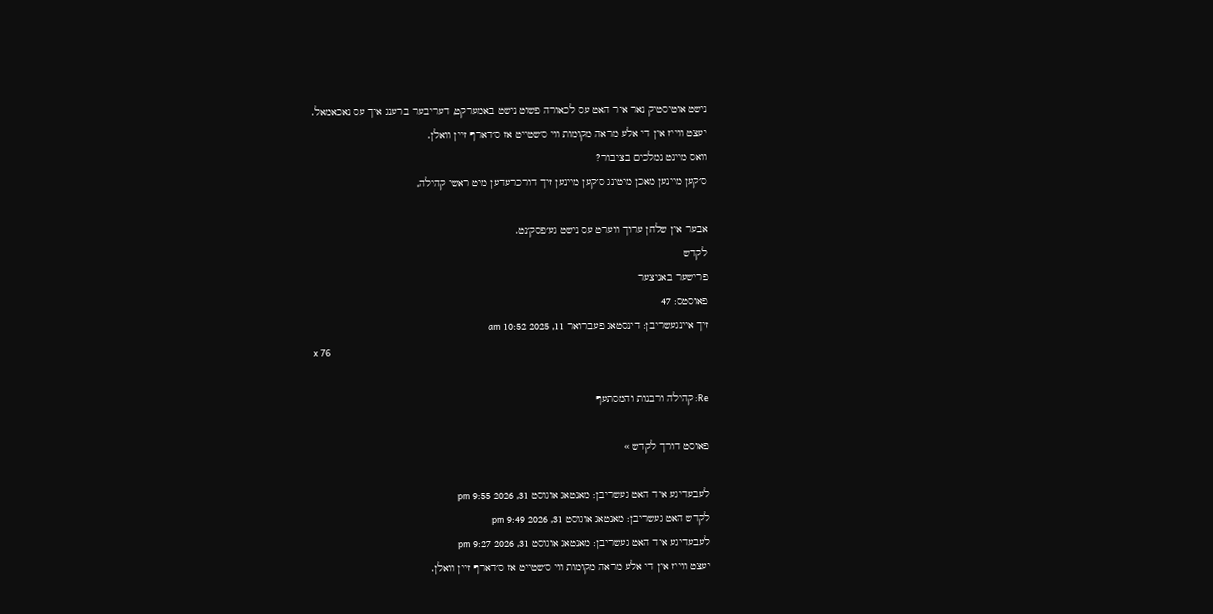נישט אוטיסטיק נאר איר האט עס לכאורה פשוט נישט באמערקט, דעריבער ברענג איך עס נאכאמאל.
יעצט ווייז אין די אלע מראה מקומות ווי ס׳שטייט אז ס׳דארף זיין וואלן.
וואס מיינט נמלכים בציבור?
ס׳קען מיינען מאכן מיטינג ס׳קען מיינען זיך דורכרעדען מיט ראשי קהילה,

אבער אין שלחן ערוך ווערט עס נישט גע׳פסק׳נט.
לקדש
פרישער באניצער
פאוסטס: 47
זיך איינגעשריבן: דינסטאג פעברואר 11, 2025 10:52 am
x 76

Re: קהילה ורבנות והמסתעף

פאוסט דורך לקדש »

לעבעדיגע איד האט געשריבן: מאנטאג אוגוסט 31, 2026 9:55 pm
לקדש האט געשריבן: מאנטאג אוגוסט 31, 2026 9:49 pm
לעבעדיגע איד האט געשריבן: מאנטאג אוגוסט 31, 2026 9:27 pm
יעצט ווייז אין די אלע מראה מקומות ווי ס׳שטייט אז ס׳דארף זיין וואלן.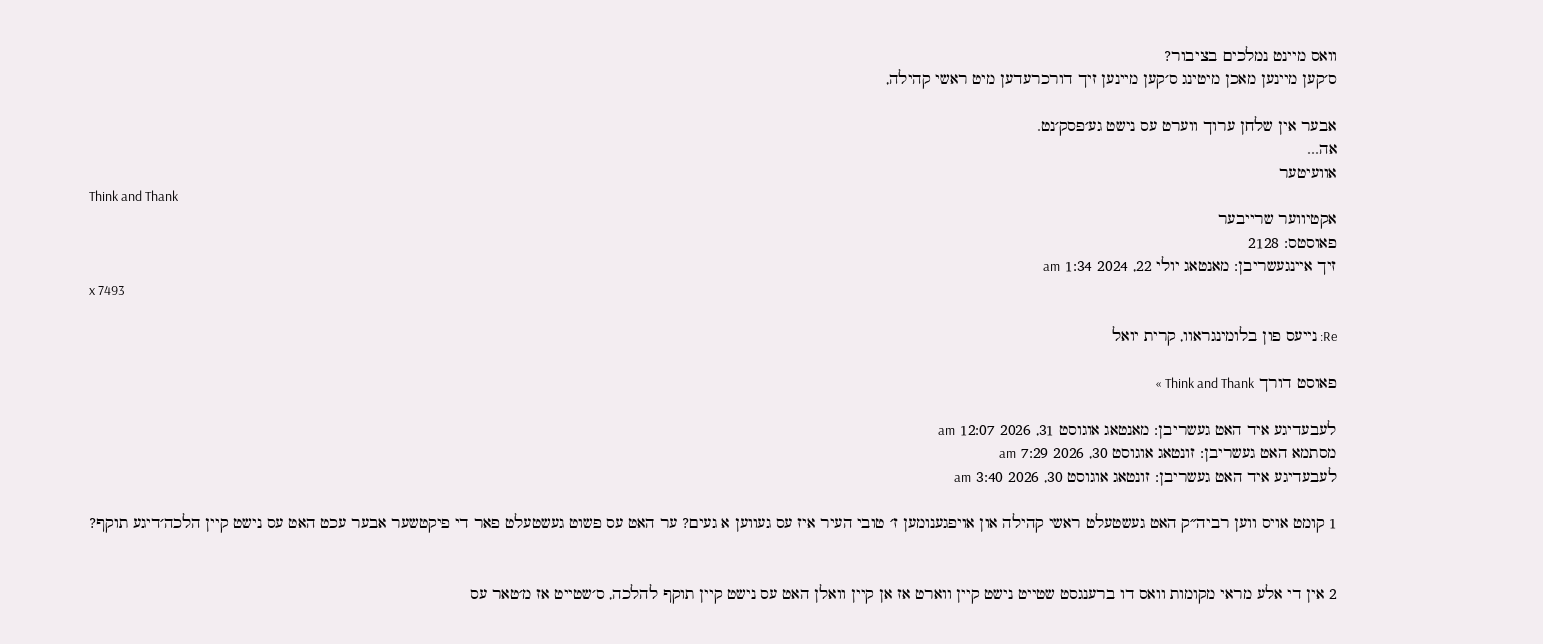וואס מיינט נמלכים בציבור?
ס׳קען מיינען מאכן מיטינג ס׳קען מיינען זיך דורכרעדען מיט ראשי קהילה,

אבער אין שלחן ערוך ווערט עס נישט גע׳פסק׳נט.
אה...
אוועיטער
Think and Thank
אקטיווער שרייבער
פאוסטס: 2128
זיך איינגעשריבן: מאנטאג יולי 22, 2024 1:34 am
x 7493

Re: נייעס פון בלומינגראוו, קרית יואל

פאוסט דורך Think and Thank »

לעבעדיגע איד האט געשריבן: מאנטאג אוגוסט 31, 2026 12:07 am
מסתמא האט געשריבן: זונטאג אוגוסט 30, 2026 7:29 am
לעבעדיגע איד האט געשריבן: זונטאג אוגוסט 30, 2026 3:40 am

1 קומט אויס ווען רביה״ק האט געשטעלט ראשי קהילה און אויפגענומען ז׳ טובי העיר איז עס געווען א געים? ער האט עס פשוט געשטעלט פאר די פיקטשער אבער עכט האט עס נישט קיין הלכה׳דיגע תוקף?


2 אין די אלע מראי מקומות וואס דו ברענגסט שטייט נישט קיין ווארט אז אן קיין וואלן האט עס נישט קיין תוקף להלכה, ס׳שטייט אז מ׳טאר עס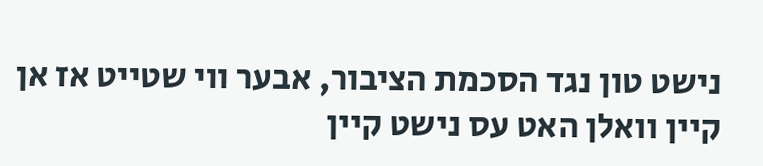נישט טון נגד הסכמת הציבור, אבער ווי שטייט אז אן קיין וואלן האט עס נישט קיין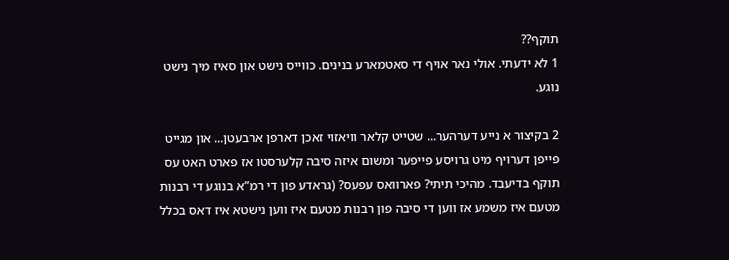תוקף??
1 לא ידעתי. אולי נאר אויף די סאטמארע בנינים. כווייס נישט און סאיז מיך נישט נוגע.

2 בקיצור א נייע דערהער... שטייט קלאר וויאזוי זאכן דארפן ארבעטן... און מגייט פייפן דערויף מיט גרויסע פייפער ומשום איזה סיבה קלערסטו אז פארט האט עס תוקף בדיעבד. מהיכי תיתי? פארוואס עפעס? (גראדע פון די רמ”א בנוגע די רבנות מטעם איז משמע אז ווען די סיבה פון רבנות מטעם איז ווען נישטא איז דאס בכלל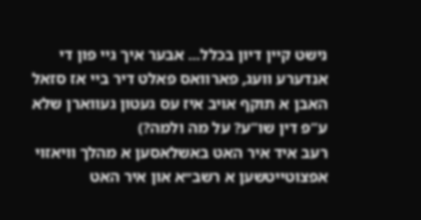נישט קיין דיון בכלל... אבער איך גיי פון די אנדערע וועג, פארוואס פאלט דיר ביי אז סזאל האבן א תוקף אויב איז עס געטון געווארן שלא ע”פ דין שו”ע? על מה ולמה?)
רעב איד איר האט באשלאסען א מהלך וויאזוי אפצוטייטשען א רשב״א און איר האט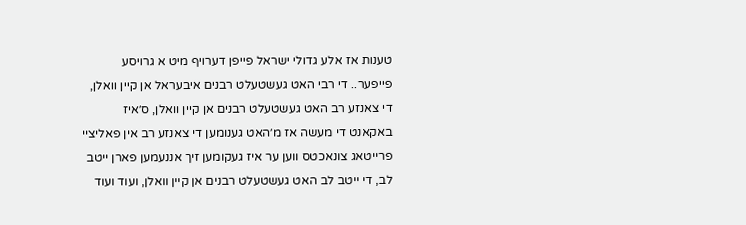טענות אז אלע גדולי ישראל פייפן דערויף מיט א גרויסע פייפער.. די רבי האט געשטעלט רבנים איבעראל אן קיין וואלן, די צאנזע רב האט געשטעלט רבנים אן קיין וואלן, ס׳איז באקאנט די מעשה אז מ׳האט גענומען די צאנזע רב אין פאליציי פרייטאג צונאכטס ווען ער איז געקומען זיך אננעמען פארן ייטב לב, די ייטב לב האט געשטעלט רבנים אן קיין וואלן, ועוד ועוד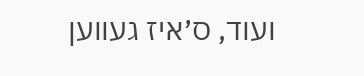ועוד, ס׳איז געווען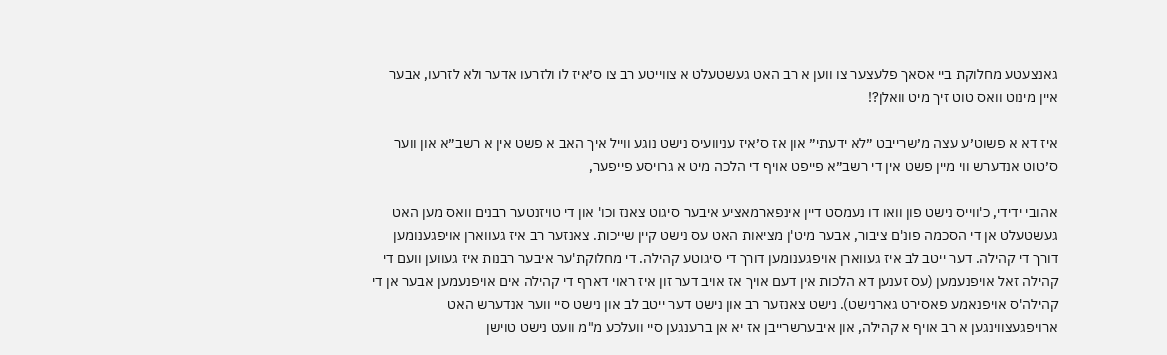גאנצעטע מחלוקת ביי אסאך פלעצער צו ווען א רב האט געשטעלט א צווייטע רב צו ס׳איז לו ולזרעו אדער ולא לזרעו, אבער איין מינוט וואס טוט זיך מיט וואלן?!

איז דא א פשוט׳ע עצה מ׳שרייבט ״לא ידעתי״ און אז ס׳איז עניוועיס נישט נוגע ווייל איך האב א פשט אין א רשב״א און ווער ס׳טוט אנדערש ווי מיין פשט אין די רשב״א פייפט אויף די הלכה מיט א גרויסע פייפער,

אהובי ידידי, כ'ווייס נישט פון וואו דו נעמסט דיין אינפארמאציע איבער סיגוט צאנז וכו' און די טויזנטער רבנים וואס מען האט געשטעלט אן די הסכמה פונ'ם ציבור, אבער מיט'ן מציאות האט עס נישט קיין שייכות. צאנזער רב איז געווארן אויפגענומען דורך די קהילה. דער ייטב לב איז געווארן אויפגענומען דורך די סיגוטע קהילה. די מחלוקת'ער איבער רבנות איז געווען וועם די קהילה זאל אויפנעמען (עס זענען דא הלכות אין דעם אויך אז אויב דער זון איז ראוי דארף די קהילה אים אויפנעמען אבער אן די קהילה'ס אויפנאמע פאסירט גארנישט). נישט צאנזער רב און נישט דער ייטב לב און נישט סיי ווער אנדערש האט ארויפגעצווינגען א רב אויף א קהילה, און איבערשרייבן אז יא אן ברענגען סיי וועלכע מ"מ וועט נישט טוישן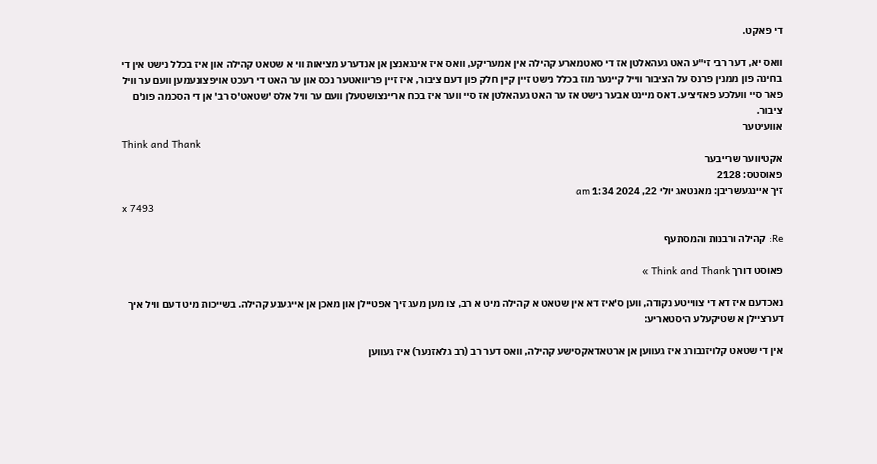די פאקט.

וואס יא, דער רבי זי"ע האט געהאלטן אז די סאטמארע קהילה אין אמעריקע, וואס איז אינגאנצן אן אנדערע מציאות ווי א שטאט קהילה און איז בכלל נישט אין די בחינה פון ממנין פרנס על הציבור ווייל קיינער מוז בכלל נישט זיין קיין חלק פון דעם ציבור, איז זיין פריוואטער נכס און ער האט די רעכט אויפצונעמען וועם ער וויל פאר סיי וועלכע פאזיציע. דאס מיינט אבער נישט אז ער האט געהאלטן אז סיי ווער איז בכח אריינצושטעלן וועם ער וויל אלס 'שטאט'ס רב' אן די הסכמה פונ'ם ציבור.
אוועיטער
Think and Thank
אקטיווער שרייבער
פאוסטס: 2128
זיך איינגעשריבן: מאנטאג יולי 22, 2024 1:34 am
x 7493

Re: קהילה ורבנות והמסתעף

פאוסט דורך Think and Thank »

נאכדעם איז דא די צווייטע נקודה, ווען ס'איז דא אין שטאט א קהילה מיט א רב, צו מען מעג זיך אפטיילן און מאכן אן אייגענע קהילה. בשייכות מיט דעם וויל איך דערציילן א שטיקעלע היסטאריע:

אין די שטאט קלויזנבורג איז געווען אן ארטאדאקסישע קהילה, וואס דער רב (רב גלאזנער) איז געווען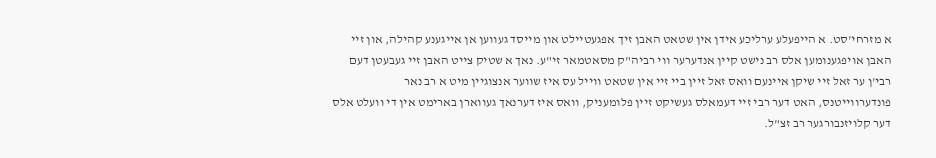א מזרחי'סט. א הייפעלע ערליכע אידן אין שטאט האבן זיך אפגעטיילט און מייסד געווען אן אייגענע קהילה, און זיי האבן אויפגענומען אלס רב נישט קיין אנדערער ווי רביה"ק מסאטמאר זי"ע. נאך א שטיק צייט האבן זיי געבעטן דעם רבי'ן ער זאל זיי שיקן איינעם וואס זאל זיין ביי זיי אין שטאט ווייל עס איז שווער אנצוגיין מיט א רב נאר פונדערווייטנס, האט דער רבי זיי דעמאלס געשיקט זיין פלומעניק, וואס איז דערנאך געווארן בארימט אין די וועלט אלס דער קלויזנבורגער רב זצ"ל.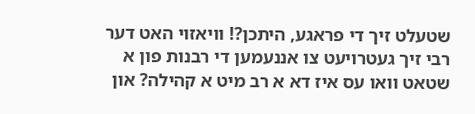שטעלט זיך די פראגע, היתכן?! וויאזוי האט דער רבי זיך געטרויעט צו אננעמען די רבנות פון א שטאט וואו עס איז דא א רב מיט א קהילה? און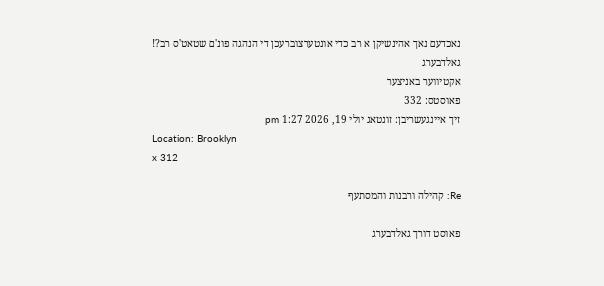נאכדעם נאך אהינשיקן א רב כדי אונטערצוברעכן די הנהגה פונ'ם שטאט'ס רב?!
גאלדבערג
אקטיווער באניצער
פאוסטס: 332
זיך איינגעשריבן: זונטאג יולי 19, 2026 1:27 pm
Location: Brooklyn
x 312

Re: קהילה ורבנות והמסתעף

פאוסט דורך גאלדבערג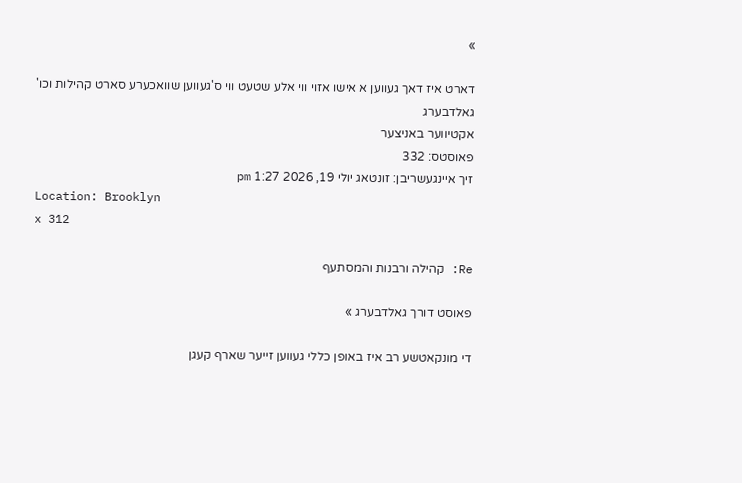»

דארט איז דאך געווען א אישו אזוי ווי אלע שטעט ווי ס'געווען שוואכערע סארט קהילות וכו'
גאלדבערג
אקטיווער באניצער
פאוסטס: 332
זיך איינגעשריבן: זונטאג יולי 19, 2026 1:27 pm
Location: Brooklyn
x 312

Re: קהילה ורבנות והמסתעף

פאוסט דורך גאלדבערג »

די מונקאטשע רב איז באופן כללי געווען זייער שארף קעגן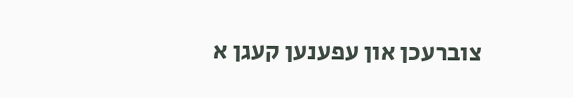צוברעכן און עפענען קעגן א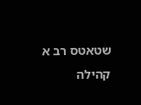שטאטס רב א קהילה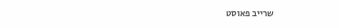שרייב פאוסט